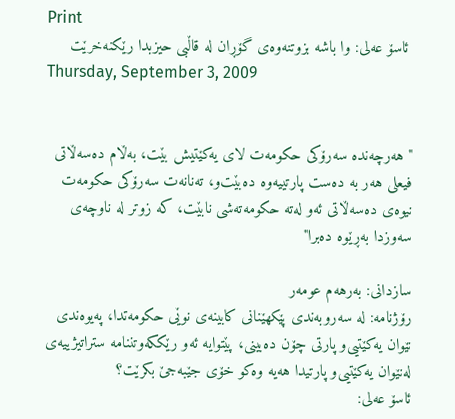Print
 ئاسۆ عه‌لی‌: وا باشه‌ بزوتنه‌وه‌ی‌ گۆڕان له‌ قاڵبی حیزبدا رێكنه‌خرێت
Thursday, September 3, 2009


"هه‌رچه‌نده‌ سه‌رۆكی‌ حكومه‌ت لای‌ یه‌كێتیش بێت، به‌ڵام ده‌سه‌ڵاتی فیعلی هه‌ر به‌ ده‌ست پارتییه‌وه‌ ده‌بێت‌و، ته‌نانه‌ت سه‌رۆكی حكومه‌ت نیوه‌ی ده‌سه‌ڵاتی ئه‌و له‌ته‌ حكومه‌ته‌شی نابێت، كه‌ زوتر له‌ ناوچه‌ی سه‌وزدا به‌ڕێوه‌ ده‌برا"

سازدانی‌: به‌رهه‌م عومه‌ر
رۆژنامه‌: له‌ سه‌روبه‌ندی پێكهێنانی‌ كابینه‌ی نوێی حكومه‌تدا، په‌یوه‌ندی نێوان یه‌كێتیی‌و پارتی چۆن ده‌بینی‌، پێتوایه‌ ئه‌و رێككه‌وتننامه‌ ستراتیژییه‌ی له‌نێوان یه‌كێتیی‌و پارتیدا هه‌یه‌ وه‌كو خۆی جێبه‌جێ بكرێت؟
ئاسۆ عه‌لی‌: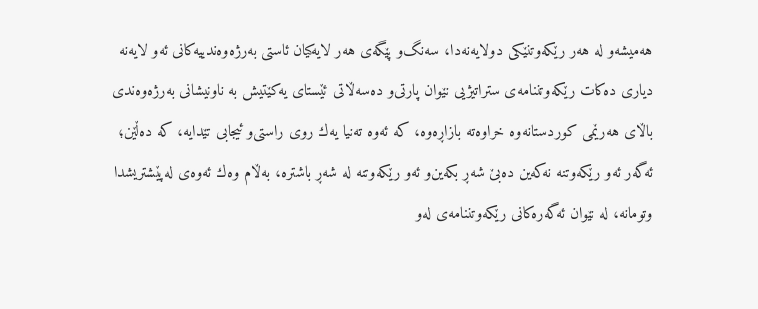هه‌میشه‌‌و له‌ هه‌ر رێكه‌وتنێكی دولایه‌نه‌دا، سه‌نگ‌و پێگه‌ی‌ هه‌ر لایه‌كیان ئاستی به‌رژه‌وه‌ندییه‌كانی ئه‌و لایه‌نه‌ دیاری‌ ده‌كات رێكه‌وتننامه‌ی‌ ستراتیژیی نێوان پارتی‌و ده‌سه‌ڵاتی ئێستای یه‌كێتیش به‌ ناونیشانی به‌رژه‌وه‌ندی‌ باڵای‌ هه‌رێمی كوردستانه‌وه‌ خراوه‌ته‌ بازاڕه‌وه‌، كه‌ ئه‌وه‌ ته‌نیا یه‌ك روی‌ راستی‌و ئیجابی تێدایه‌، كه‌ ده‌ڵێن؛ ئه‌گه‌ر ئه‌و رێكه‌وتنه‌ نه‌كه‌ین ده‌بێ شه‌ڕ بكه‌ین‌و ئه‌و رێكه‌وتنه‌ له‌ شه‌ڕ باشتره‌، به‌ڵام وه‌ك ئه‌وه‌ی‌ له‌پێشتریشدا وتومانه‌، له‌ نێوان ئه‌گه‌ره‌كانی رێكه‌وتننامه‌ی‌ له‌و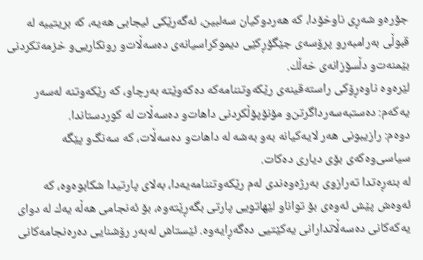جۆره‌‌و شه‌ڕی‌ ناوخۆدا، كه‌ هه‌ردوكیان سه‌لبین، ئه‌گه‌رێكی ئیجابی هه‌یه‌، كه‌ بریتییه‌ له‌ قبوڵی به‌رامبه‌ر‌و پرۆسه‌ی‌ جێگۆڕكێی دیموكراسیانه‌ی‌ ده‌سه‌ڵات‌و رونكاریی‌و خزمه‌تكردنی بێمنه‌ت‌و دڵسۆزانه‌ی‌ خه‌ڵك.
لێره‌وه‌ ناوه‌ڕۆكی راسته‌قینه‌ی‌ رێكه‌وتننامه‌كه‌ ده‌كه‌وێته‌ به‌رچاو، كه‌ رێكه‌وتنه‌ له‌سه‌ر یه‌كه‌م: ده‌ستبه‌سه‌رداگرتن‌و مۆنۆپۆڵكردنی داهات‌و ده‌سه‌ڵات له‌ كوردستاندا.
دوه‌م: رازیبونی هه‌ر لایه‌كیانه‌ به‌و به‌شه‌ له‌ داهات‌و ده‌سه‌ڵات، كه‌ سه‌نگ‌و پێگه‌ سیاسی‌وه‌كه‌ی‌ بۆی‌ دیاری ده‌كات.
له‌ بنه‌ڕه‌تدا ته‌رازوی‌ به‌رژه‌وه‌ندی‌ له‌م رێكه‌وتننامه‌یه‌دا، به‌لای‌ پارتیدا شكابوه‌وه‌، كه‌ ئه‌وه‌ش پێش ئه‌وه‌ی‌ بۆ توانا‌و لێهاتویی پارتی بگه‌ڕێته‌وه‌، بۆ ئه‌نجامی هه‌ڵه‌ یه‌ك له‌ دوای‌ یه‌كه‌كانی ده‌سه‌ڵاتدارانی یه‌كێتیی ده‌گه‌ڕایه‌وه‌. ئێستاش له‌به‌ر رۆشنایی ده‌ره‌نجامه‌كانی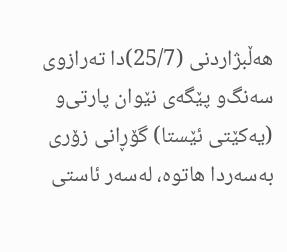هه‌ڵبژاردنی (25/7)دا ته‌رازوی‌ سه‌نگ‌و پێگه‌ی‌ نێوان پارتی‌و (یه‌كێتی ئێستا) گۆڕانی زۆری‌ به‌سه‌ردا هاتوه‌، له‌سه‌ر ئاستی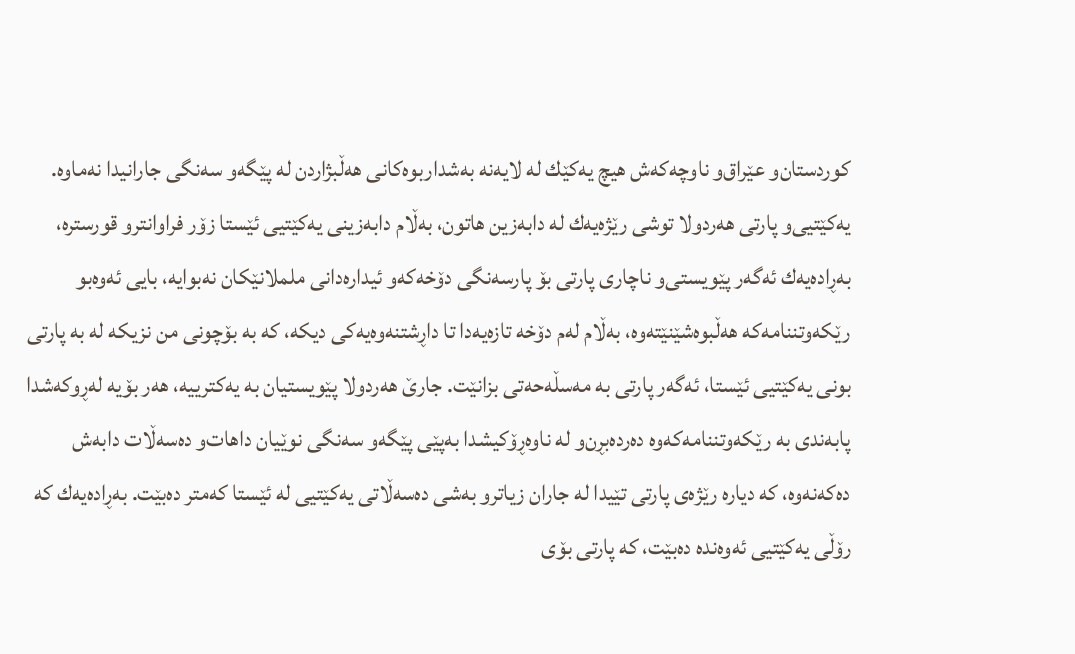كوردستان‌و عێراق‌و ناوچه‌كه‌ش هیچ یه‌كێك له‌ لایه‌نه‌ به‌شداربوه‌كانی هه‌ڵبژاردن له‌ پێگه‌‌و سه‌نگی جارانیدا نه‌ماوه‌. یه‌كێتیی‌و پارتی هه‌ردولا توشی رێژه‌یه‌ك له‌ دابه‌زین هاتون، به‌ڵام دابه‌زینی‌ یه‌كێتیی ئێستا زۆر فراوانتر‌و قورستره‌، به‌ڕاده‌یه‌ك ئه‌گه‌ر پێویستی‌و ناچاری‌ پارتی بۆ پارسه‌نگی دۆخه‌كه‌‌و ئیداره‌دانی ململانێكان نه‌بوایه‌، بایی ئه‌وه‌بو رێكه‌وتننامه‌كه‌ هه‌ڵبوه‌شێنێته‌وه‌، به‌ڵام له‌م دۆخه‌ تازه‌یه‌دا تا داڕشتنه‌وه‌یه‌كی دیكه‌، كه‌ به‌ بۆچونی من نزیكه‌ له‌ به‌ پارتی بونی یه‌كێتیی ئێستا، ئه‌گه‌ر پارتی به‌ مه‌سڵه‌حه‌تی بزانێت. جارێ‌ هه‌ردولا پێویستیان به‌ یه‌كترییه‌، هه‌ر بۆیه‌ له‌ڕوكه‌شدا پابه‌ندی‌ به‌ رێكه‌وتننامه‌كه‌وه‌ ده‌رده‌بڕن‌و له‌ ناوه‌ڕۆكیشدا به‌پێی پێگه‌و سه‌نگی نوێیان داهات‌و ده‌سه‌ڵات دابه‌ش ده‌كه‌نه‌وه‌، كه‌ دیاره‌ رێژه‌ی پارتی تێیدا له‌ جاران زیاتر‌و به‌شی ده‌سه‌ڵاتی یه‌كێتیی له‌ ئێستا كه‌متر ده‌بێت. به‌ڕاده‌یه‌ك كه‌ رۆڵی یه‌كێتیی ئه‌وه‌نده‌ ده‌بێت، كه‌ پارتی بۆی‌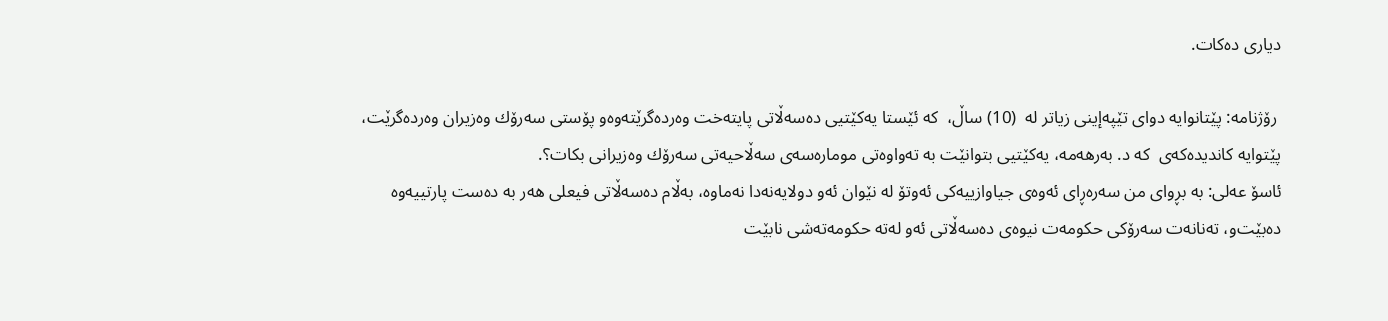دیاری‌ ده‌كات.

 رۆژنامه‌: پێتانوایه‌ دوای تێپه‌إینی زیاتر له‌  (10) ساڵ‌،  كه‌ ئێستا یه‌كێتیی ده‌سه‌ڵاتی‌ پایته‌خت وه‌رده‌گرێته‌وه‌‌و پۆستی‌ سه‌رۆك وه‌زیران وه‌رده‌گرێت، پێتوایه‌ كاندیده‌كه‌ی‌  كه‌ د. به‌رهه‌مه‌، یه‌كێتیی‌ بتوانێت به‌ ته‌واوه‌تی‌ موماره‌سه‌ی‌ سه‌ڵاحیه‌تی‌ سه‌رۆك وه‌زیرانی‌ بكات؟.
ئاسۆ عه‌لی‌: به‌ بڕوای‌ من سه‌ره‌ڕای‌ ئه‌وه‌ی‌ جیاوازییه‌كی ئه‌وتۆ له‌ نێوان ئه‌و دولایه‌نه‌دا نه‌ماوه‌، به‌ڵام ده‌سه‌ڵاتی فیعلی هه‌ر به‌ ده‌ست پارتییه‌وه‌ ده‌بێت‌و، ته‌نانه‌ت سه‌رۆكی حكومه‌ت نیوه‌ی ده‌سه‌ڵاتی ئه‌و له‌ته‌ حكومه‌ته‌شی نابێت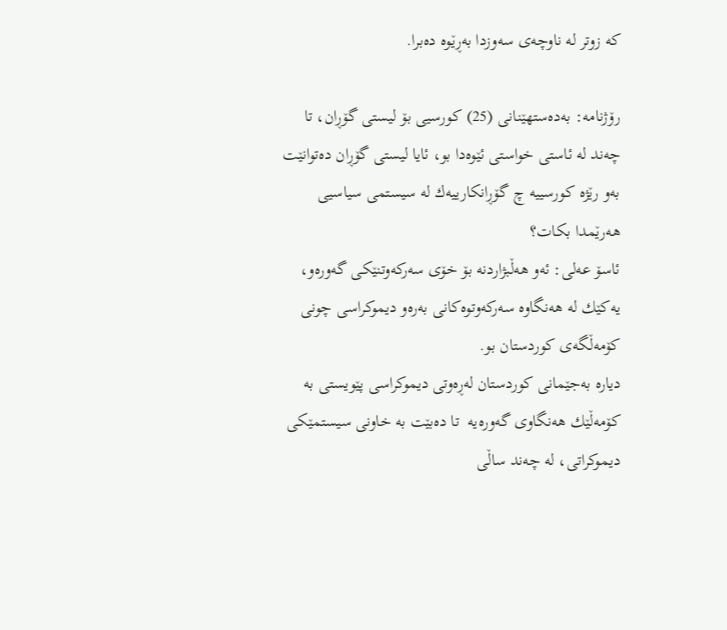كه‌ زوتر له‌ ناوچه‌ی سه‌وزدا به‌ڕێوه‌ ده‌برا.

رۆژنامه‌: به‌ده‌ستهێنانی (25) كورسیی بۆ لیستی‌ گۆڕان، تا چه‌ند له‌ ئاستی‌ خواستی‌ ئێوه‌دا بو، ئایا لیستی‌ گۆڕان ده‌توانێت به‌و رێژه‌ كورسییه‌ چ گۆڕانكارییه‌ك له‌ سیستمی‌ سیاسیی‌ هه‌رێمدا بكات؟
ئاسۆ عه‌لی‌: ئه‌و هه‌ڵبژاردنه‌ بۆ خۆی سه‌ركه‌وتنێكی گه‌وره‌و، یه‌كێك له‌ هه‌نگاوه‌ سه‌ركه‌وتوه‌كانی به‌ره‌و دیموكراسی چونی كۆمه‌ڵگه‌ی كوردستان بو.
دیاره‌ به‌جێمانی كوردستان له‌ڕه‌وتی دیموكراسی پێویستی به‌ كۆمه‌ڵێك هه‌نگاوی گه‌وره‌یه‌  تا ده‌بێت به‌ خاونی سیستمێكی دیموكراتی، له‌ چه‌ند ساڵی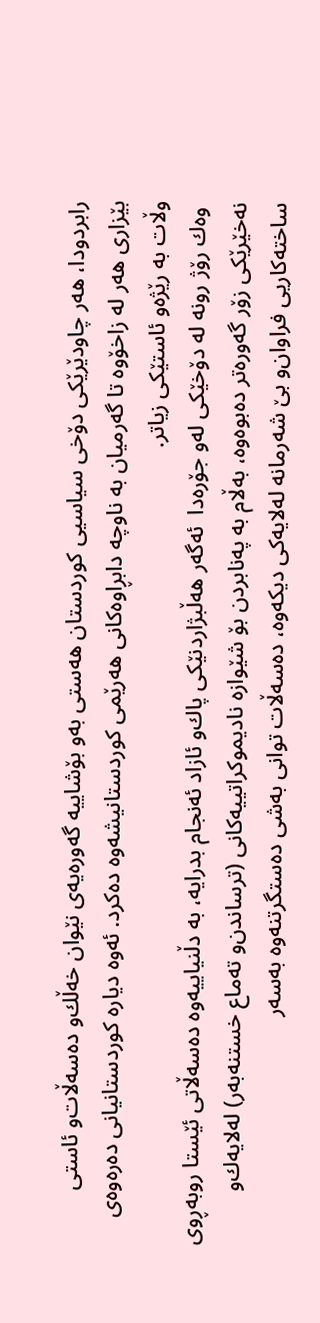رابردودا، هه‌ر چاودێرێكی دۆخی سیاسیی كوردستان هه‌ستی به‌و بۆشاییه‌ گه‌وره‌یه‌ی‌ نێوان خه‌ڵك‌و ده‌سه‌ڵات‌و ئاستی بێزاری‌ هه‌ر له‌ زاخۆوه‌ تا گه‌رمیان به‌ ناوچه‌ دابڕاوه‌كانی هه‌رێمی كوردستانیشه‌وه‌ ده‌كرد. ئه‌وه‌ دیاره‌ كوردستانیانی ده‌ره‌وه‌ی‌ وڵات به‌ رێژه‌‌و ئاستێكی زیاتر.
 وه‌ك رۆژ رونه‌ له‌ دۆخێكی له‌و جۆره‌دا  ئه‌گه‌ر هه‌ڵبژاردنێكی پاك‌و ئازاد ئه‌نجام بدرایه‌، به‌ دڵنیاییه‌وه‌ ده‌سه‌ڵاتی ئێستا روبه‌ڕوی‌ نه‌خێرێكی زۆر گه‌وره‌تر ده‌بوه‌وه‌، به‌ڵام به‌ په‌نابردن بۆ شێوازه‌ نادیموكراتییه‌كانی (ترساندن‌و ته‌ماع خستنه‌به‌ر) له‌لایه‌ك‌و ساخته‌كاریی‌ فراوان‌و بێ شه‌رمانه‌ له‌لایه‌كی دیكه‌وه‌، ده‌سه‌ڵات توانی به‌شی ده‌ستگرتنه‌وه‌ به‌سه‌ر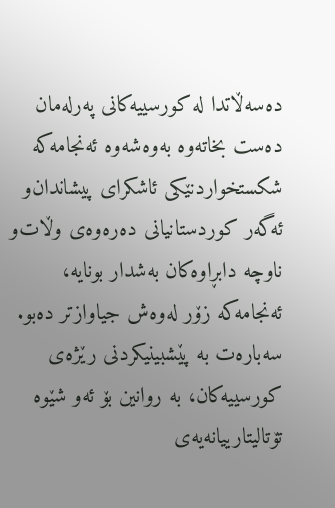ده‌سه‌ڵاتدا له‌ كورسییه‌كانی په‌رله‌مان ده‌ست بخاته‌وه‌ به‌وه‌شه‌وه‌ ئه‌نجامه‌كه‌ شكستخواردنێكی ئاشكرای‌ پیشاندان‌و ئه‌گه‌ر كوردستانیانی ده‌ره‌وه‌ی‌ وڵات‌و ناوچه‌ دابڕاوه‌كان به‌شدار بونایه‌، ئه‌نجامه‌كه‌ زۆر له‌وه‌ش جیاوازتر ده‌بو.
سه‌باره‌ت به‌ پێشبینیكردنی رێژه‌ی‌ كورسییه‌كان، به‌ روانین بۆ ئه‌و شێوه‌ تۆتالیتارییانه‌یه‌ی‌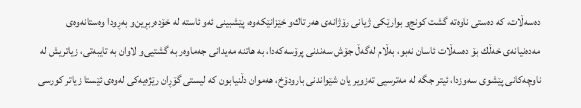ده‌سه‌ڵات، كه‌ ده‌ستی ناوه‌ته‌ گشت كونج‌و بوارێكی ژیانی رۆژانه‌ی‌ هه‌ر تاك‌و خێزانێكه‌وه‌، پێشبینی ئه‌و ئاسته‌ له‌ خۆده‌ربڕین‌و به‌ڕودا وه‌ستانه‌وه‌ی‌ مه‌ده‌نیانه‌ی‌ خه‌ڵك بۆ ده‌سه‌ڵات ئاسان نه‌بو، به‌ڵام له‌گه‌ڵ‌ جۆش سه‌ندنی پرۆسه‌كه‌دا، به‌ هاتنه‌ مه‌یدانی جه‌ماوه‌ر به‌ گشتیی‌و لاوان به‌ تایبه‌تی، زیاتریش له‌ ناوچه‌كانی پێشوی‌ سه‌وزدا، ئیتر جگه‌ له‌ مه‌ترسیی ته‌زویر یان شێواندنی بارودۆخ، هه‌موان دڵنیابون كه‌ لیستی گۆڕان رێژه‌یه‌كی له‌وه‌ی‌ ئێستا زیاتر كورسی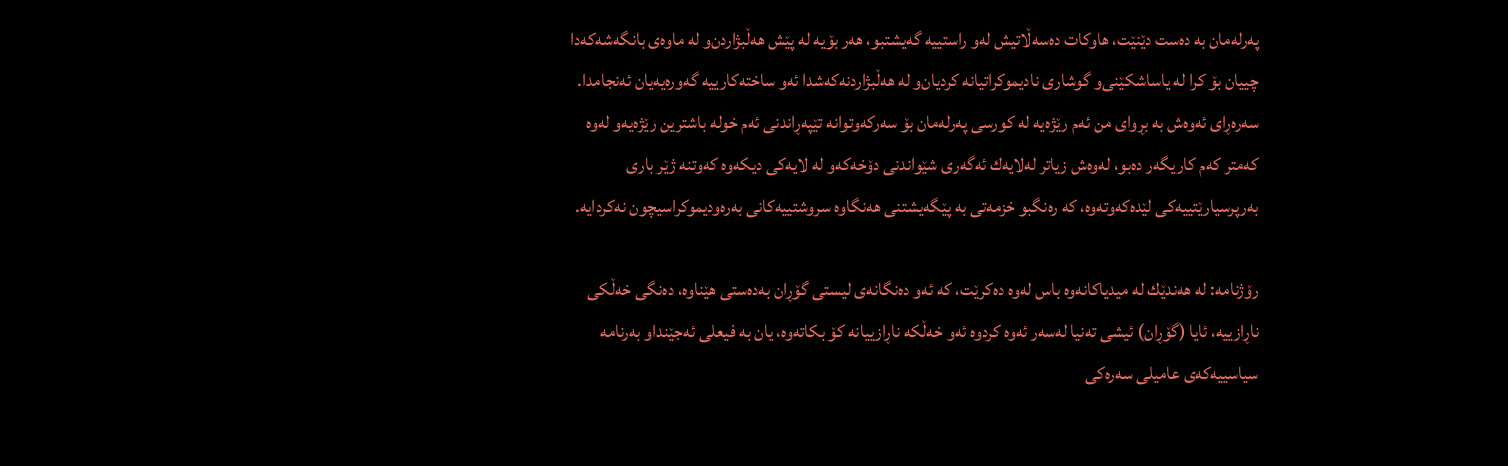په‌رله‌مان به‌ ده‌ست دێنێت، هاوكات ده‌سه‌ڵاتیش له‌و راستییه‌ گه‌یشتبو، هه‌ر بۆیه‌ له‌ پێش هه‌ڵبژاردن‌و له‌ ماوه‌ی‌ بانگه‌شه‌كه‌دا چییان بۆ كرا له‌ یاساشكێنی‌و گوشاری‌ نادیموكراتیانه‌ كردیان‌و له‌ هه‌ڵبژاردنه‌كه‌شدا ئه‌و ساخته‌كارییه‌ گه‌وره‌یه‌یان ئه‌نجامدا. سه‌ره‌ڕای‌ ئه‌وه‌ش به‌ بڕوای‌ من ئه‌م رێژه‌یه‌ له‌ كورسی په‌رله‌مان بۆ سه‌ركه‌وتوانه‌ تێپه‌ڕاندنی ئه‌م خوله‌ باشترین رێژه‌یه‌‌و له‌وه‌ كه‌متر كه‌م كاریگه‌ر ده‌بو، له‌وه‌ش زیاتر له‌لایه‌ك ئه‌گه‌ری‌ شێواندنی دۆخه‌كه‌‌و له‌ لایه‌كی دیكه‌وه‌ كه‌وتنه‌ ژێر باری‌ به‌رپرسیارێتییه‌كی لێده‌كه‌وته‌وه‌، كه‌ ره‌نگبو خزمه‌تی به‌ پێگه‌یشتنی هه‌نگاوه‌ سروشتییه‌كانی به‌ره‌ودیموكراسیچون نه‌كردایه‌.

رۆژنامه‌: له‌ هه‌ندێك له‌ میدیاكانه‌وه‌ باس له‌وه‌ ده‌كرێت، كه‌ ئه‌و ده‌نگانه‌ی لیستی گۆڕان به‌ده‌ستی هێناوه‌، ده‌نگی خه‌ڵكی ناڕازییه‌، ئایا (گۆڕان) ئیشی ته‌نیا له‌سه‌ر ئه‌وه‌ كردوه‌ ئه‌و خه‌ڵكه‌ ناڕازییانه‌ كۆ بكاته‌وه‌، یان به‌ فیعلی ئه‌جێندا‌و به‌رنامه‌ سیاسییه‌كه‌ی‌ عامیلی‌ سه‌ره‌كی‌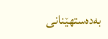به‌ده‌ستهێنانی‌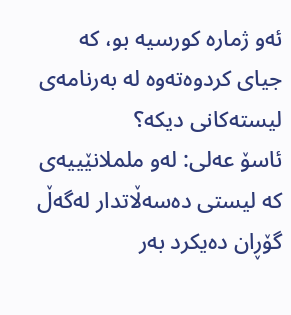ئه‌و ژماره‌ كورسیه‌ بو، كه‌ جیای‌ كردوه‌ته‌وه‌ له‌ به‌رنامه‌ی‌ لیسته‌كانی‌ دیكه‌؟
ئاسۆ عه‌لی‌: له‌و ململانێییه‌ی كه‌ لیستی ده‌سه‌ڵاتدار له‌گه‌ڵ‌ گۆڕان ده‌یكرد به‌ر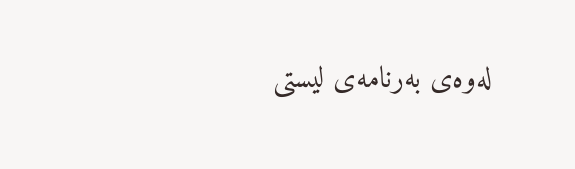له‌وه‌ی به‌رنامه‌ی لیستی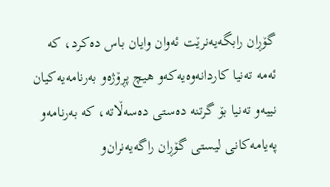گۆڕان رابگه‌یه‌نرێت ئه‌وان وایان باس ده‌كرد، كه‌ ئه‌مه‌ ته‌نیا كاردانه‌وه‌یه‌كه‌‌و هیچ پڕۆژه‌‌و به‌رنامه‌یه‌كیان نییه‌‌و ته‌نیا بۆ گرتنه‌ ده‌ستی ده‌سه‌ڵاته‌، كه‌ به‌رنامه‌‌و په‌یامه‌كانی لیستی گۆڕان راگه‌یه‌نران‌و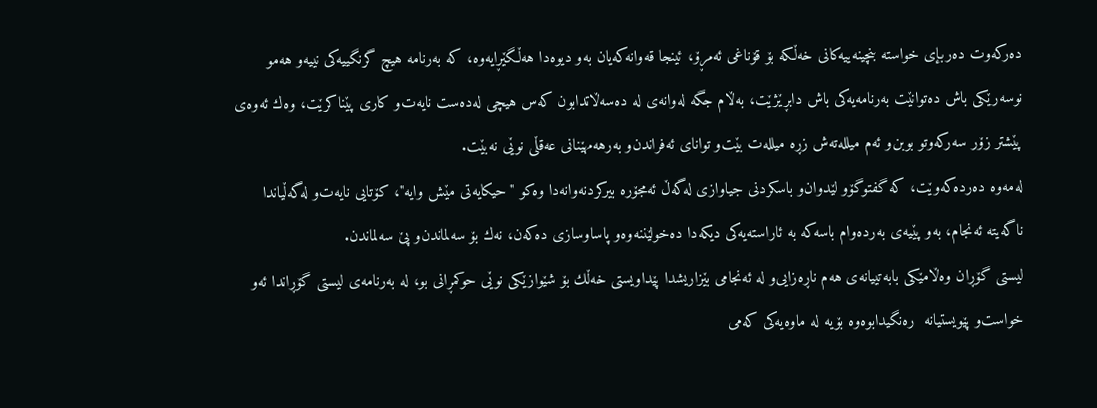ده‌ركه‌وت ده‌ربإی خواسته‌ بنچینه‌ییه‌كانی خه‌ڵكه‌ بۆ قۆناغی ئه‌مڕۆ، ئینجا قه‌وانه‌كه‌یان به‌و دیوه‌دا هه‌ڵگێڕایه‌وه‌، كه‌ به‌رنامه‌ هیچ گرنگییه‌كی نییه‌و هه‌مو نوسه‌رێكی باش ده‌توانێت به‌رنامه‌یه‌كی باش دابڕێژێت، به‌ڵام جگه‌ له‌وانه‌ی‌ له‌ ده‌سه‌ڵاتدابون كه‌س هیچی له‌ده‌ست نایه‌ت‌و كاری‌ پێناكرێت، وه‌ك ئه‌وه‌ی‌ پێشتر زۆر سه‌ركه‌وتو بوبن‌و ئه‌م میلله‌ته‌ش زڕه‌ میلله‌ت بێت‌و توانای‌ ئه‌فراندن‌و به‌رهه‌مهێنانی عه‌قڵی نوێی نه‌بێت.
له‌مه‌وه‌ ده‌رده‌كه‌وێت، كه‌ گفتوگۆ‌و لێدوان‌و باسكردنی جیاوازی له‌گه‌ڵ‌ ئه‌مجۆره‌ بیركردنه‌وانه‌دا وه‌كو "حیكایه‌تی مێش وایه‌"، كۆتایی نایه‌ت‌و له‌گه‌ڵیاندا ناگه‌یته‌ ئه‌نجام، به‌و پێیه‌ی به‌رده‌وام باسه‌كه‌ به‌ ئاراسته‌یه‌كی دیكه‌دا ده‌خولێننه‌وه‌‌و پاساوسازی‌ ده‌كه‌ن، نه‌ك بۆ سه‌لماندن‌و پێ سه‌لماندن.
لیستی گۆڕان وه‌ڵامێكی بابه‌تییانه‌ی هه‌م ناڕه‌زایی‌و له‌ ئه‌نجامی بێزاریشدا پێداویستی خه‌ڵك بۆ شێوازێكی نوێی حوكمڕانی بو، له‌ به‌رنامه‌ی لیستی گۆڕاندا ئه‌و خواست‌و پێویستیانه‌  ره‌نگیدابوه‌وه‌ بۆیه‌ له‌ ماوه‌یه‌كی كه‌می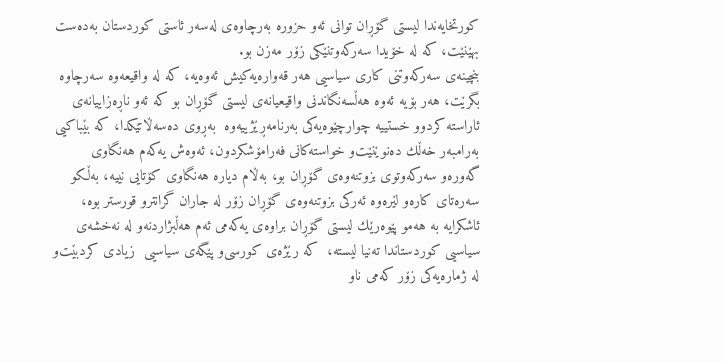كورتخایه‌ندا لیستی گۆڕان توانی ئه‌و حزوره‌ به‌رچاوه‌ی له‌سه‌ر ئاستی كوردستان به‌ده‌ست بهێنێت، كه‌ له‌ خۆیدا سه‌ركه‌وتنێكی زۆر مه‌زن بو.
بنچینه‌ی سه‌ركه‌وتنی كاری سیاسیی هه‌ر قه‌واره‌یه‌كیش ئه‌وه‌یه‌، كه‌ له‌ واقیعه‌وه‌ سه‌رچاوه‌ بگرێت، هه‌ر بۆیه‌ ئه‌وه‌ هه‌ڵسه‌نگاندنی واقیعیانه‌ی لیستی گۆڕان بو كه‌ ئه‌و ناڕه‌زاییانه‌ی ئاراسته‌ كردو‌و خستییه‌ چوارچێوه‌یه‌كی به‌رنامه‌ڕێژییه‌وه‌  به‌ڕوی ده‌سه‌ڵاتێكدا، كه‌ بێباكیی به‌رامبه‌ر خه‌ڵك ده‌نوێنێت‌و خواسته‌كانی فه‌رامۆشكردون، ئه‌وه‌ش یه‌كه‌م هه‌نگاوی گه‌وره‌‌و سه‌ركه‌وتوی بزوتنه‌وه‌ی‌ گۆڕان بو، به‌ڵام دیاره‌ هه‌نگاوی‌ كۆتایی نییه‌، به‌ڵكو سه‌ره‌تای كاره‌‌و لێره‌وه‌ ئه‌ركی بزوتنه‌وه‌ی‌ گۆڕان زۆر له‌ جاران گرانتر‌و قورستر بوه‌، ئاشكرایه‌ به‌ هه‌مو پێوه‌رێك لیستی گۆڕان براوه‌ی یه‌كه‌می ئه‌م هه‌ڵبژاردنه‌‌و له‌ نه‌خشه‌ی‌ سیاسیی كوردستاندا ته‌نیا لیسته‌،  كه‌ رێژه‌ی‌ كورسی‌و پێگه‌ی‌ سیاسیی  زیادی كردبێت‌و له‌ ژماره‌یه‌كی زۆر كه‌می ناو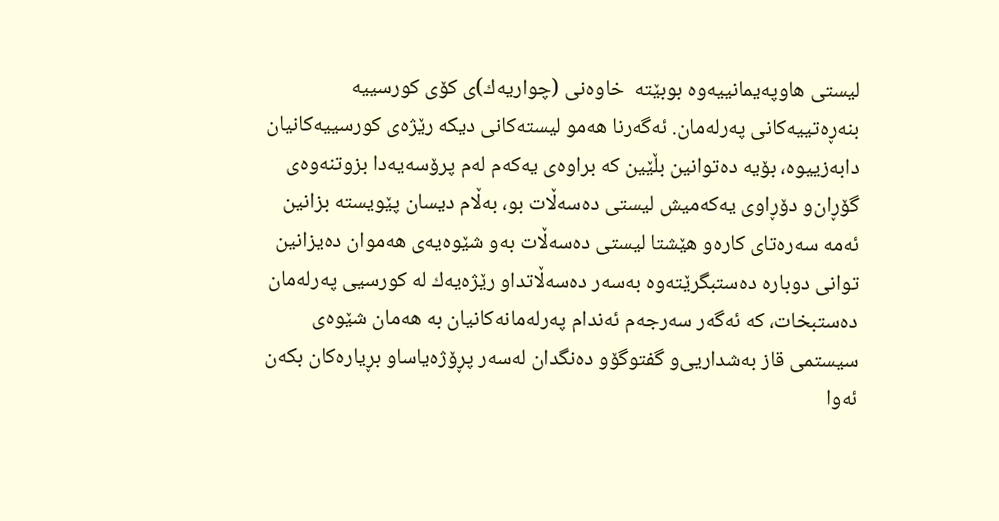لیستی هاوپه‌یمانییه‌وه‌ بوبێته‌  خاوه‌نی (چواریه‌ك)ی كۆی كورسییه‌ بنه‌ڕه‌تییه‌كانی په‌رله‌مان. ئه‌گه‌رنا هه‌مو لیسته‌كانی دیكه‌ رێژه‌ی كورسییه‌كانیان دابه‌زییوه‌، بۆیه‌ ده‌توانین بڵێین كه‌ براوه‌ی یه‌كه‌م له‌م پرۆسه‌یه‌دا بزوتنه‌وه‌ی‌ گۆڕان‌و دۆڕاوی‌ یه‌كه‌میش لیستی ده‌سه‌ڵات بو، به‌ڵام دیسان پێویسته‌ بزانین ئه‌مه‌ سه‌ره‌تای كاره‌‌و هێشتا لیستی ده‌سه‌ڵات به‌و شێوه‌یه‌ی‌ هه‌موان ده‌یزانین توانی دوباره‌ ده‌ستبگرێته‌وه‌ به‌سه‌ر ده‌سه‌ڵاتدا‌و رێژه‌یه‌ك له‌ كورسیی په‌رله‌مان ده‌ستبخات، كه‌ ئه‌گه‌ر سه‌رجه‌م ئه‌ندام په‌رله‌مانه‌كانیان به‌ هه‌مان شێوه‌ی‌ سیستمی قاز به‌شداریی‌‌و گفتوگۆ‌و ده‌نگدان له‌سه‌ر پڕۆژه‌یاسا‌و بڕیاره‌كان بكه‌ن ئه‌وا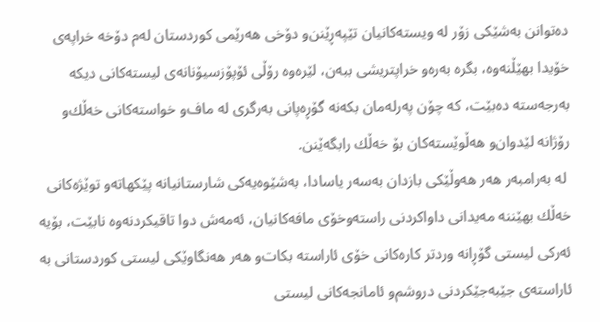ده‌توانن به‌شێكی زۆر له‌ ویسته‌كانیان تێپه‌ڕێنن‌و دۆخی هه‌رێمی كوردستان له‌م دۆخه‌ خراپه‌ی خۆیدا بهێڵنه‌وه‌، بگره‌ به‌ره‌و خراپتریشی ببه‌ن، لێره‌وه‌ رۆڵی ئۆپۆزسیۆنانه‌ی‌ لیسته‌كانی دیكه‌ به‌رجه‌سته‌ ده‌بێت، كه‌ چۆن په‌رله‌مان بكه‌نه‌ گۆڕه‌پانی به‌رگری‌ له‌ ماف‌و خواسته‌كانی خه‌ڵك‌و رۆژانه‌ لێدوان‌و هه‌ڵوێسته‌كان بۆ خه‌ڵك رابگه‌ێنن.
 له‌ به‌رامبه‌ر هه‌ر هه‌وڵێكی بازدان به‌سه‌ر یاسادا، به‌شێوه‌یه‌كی شارستانیانه‌ پێكهاته‌و توێژه‌كانی خه‌ڵك بهێننه‌ مه‌یدانی داواكردنی‌ راسته‌وخۆی‌ مافه‌كانیان، ئه‌مه‌ش دوا تاقیكردنه‌وه‌ نابێت، بۆیه‌ ئه‌ركی لیستی گۆڕانه‌ وردتر كاره‌كانی خۆی ئاراسته‌ بكات‌و هه‌ر هه‌نگاوێكی لیستی كوردستانی به‌ ئاراسته‌ی‌ جێبه‌جێكردنی دروشم‌و ئامانجه‌كانی لیستی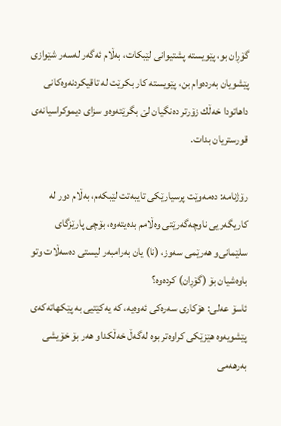گۆڕان بو، پێویسته‌ پشتیوانی لێبكات، به‌ڵام ئه‌گه‌ر له‌سه‌ر شێوازی‌ پێشویان به‌رده‌وام بن، پێویسته‌ كار بكرێت له‌ تاقیكردنه‌وه‌كانی داهاتودا خه‌ڵك زۆرتر ده‌نگیان لێ بگرێته‌وه‌‌و سزای دیموكراسیانه‌ی‌ قورستریان بدات.

رۆژنامه‌: ده‌مه‌وێت پرسیارێكی‌ تایبه‌تت لێبكه‌م، به‌ڵام دور له‌ كاریگه‌ریی‌ ناوچه‌گه‌رێتی وه‌ڵامم بده‌یته‌وه‌، بۆچی پارێزگای‌ سلێمانی‌و هه‌رێمی سه‌وز، (نا) یان به‌رامبه‌ر لیستی‌ ده‌سه‌ڵات وتو  باوه‌شیان بۆ (گۆڕان) كرده‌وه‌؟
ئاسۆ عه‌لی‌: هۆكاری‌ سه‌ره‌كی ئه‌وه‌یه‌، كه‌ یه‌كێتیی به‌ پێكهاته‌كه‌ی پێشویه‌وه‌ هێزێكی كراوه‌تر بوه‌ له‌گه‌ڵ‌ خه‌ڵكدا‌و هه‌ر بۆ خۆیشی به‌رهه‌می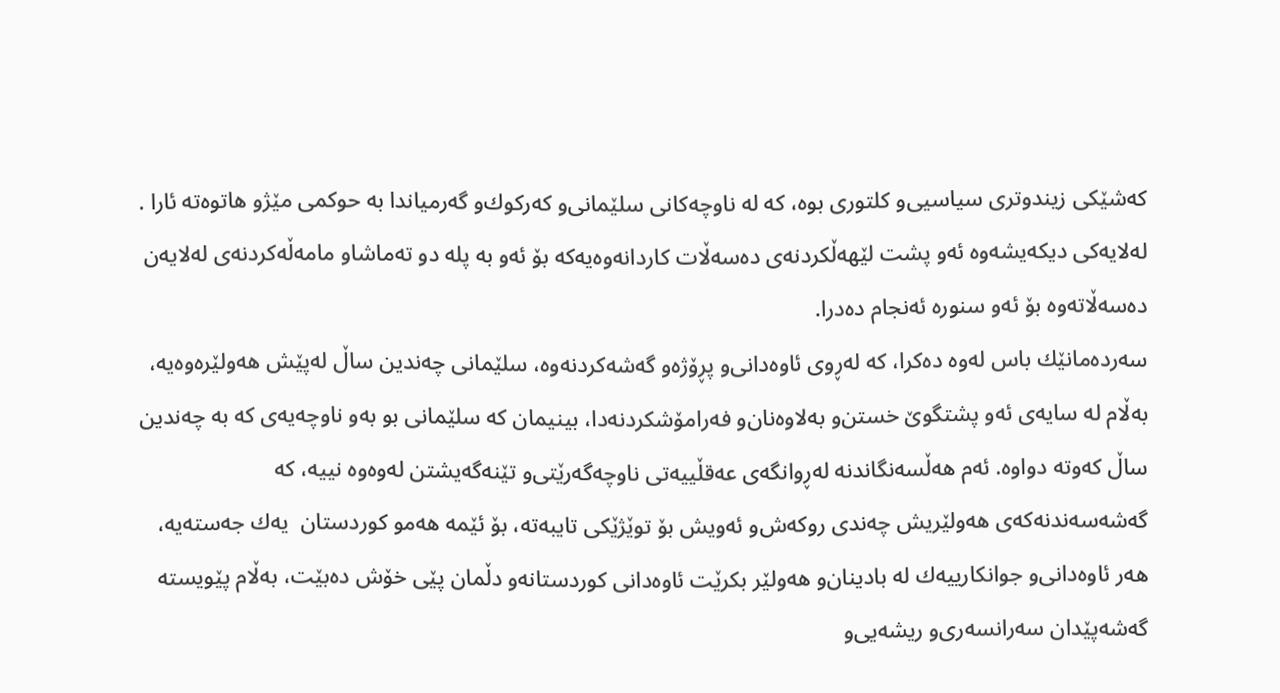كه‌شێكی زیندوتری سیاسیی‌و كلتوری بوه‌، كه‌ له‌ ناوچه‌كانی سلێمانی‌و كه‌ركوك‌و گه‌رمیاندا به‌ حوكمی مێژو هاتوه‌ته‌ ئارا .
له‌لایه‌كی دیكه‌یشه‌وه‌ ئه‌و پشت لێهه‌ڵكردنه‌ی‌ ده‌سه‌ڵات كاردانه‌وه‌یه‌كه‌ بۆ ئه‌و به‌ پله‌ دو ته‌ماشا‌و مامه‌ڵه‌كردنه‌ی‌ له‌لایه‌ن ده‌سه‌ڵاته‌وه‌ بۆ ئه‌و سنوره‌ ئه‌نجام ده‌درا.
سه‌رده‌مانێك باس له‌وه‌ ده‌كرا، كه‌ له‌ڕوی‌ ئاوه‌دانی‌و پڕۆژه‌و گه‌شه‌كردنه‌وه‌، سلێمانی چه‌ندین ساڵ‌ له‌پێش هه‌ولێره‌وه‌یه‌، به‌ڵام له‌ سایه‌ی ئه‌و پشتگوێ خستن‌و به‌لاوه‌نان‌و فه‌رامۆشكردنه‌دا، بینیمان كه‌ سلێمانی بو به‌و ناوچه‌یه‌ی كه‌ به‌ چه‌ندین ساڵ‌ كه‌وته‌ دواوه‌. ئه‌م هه‌ڵسه‌نگاندنه‌ له‌ڕوانگه‌ی‌ عه‌قڵییه‌تی ناوچه‌گه‌رێتی‌و تێنه‌گه‌یشتن له‌وه‌وه‌ نییه‌، كه‌ گه‌شه‌سه‌ندنه‌كه‌ی‌ هه‌ولێریش چه‌ندی‌ روكه‌ش‌و ئه‌ویش بۆ توێژێكی تایبه‌ته‌، بۆ ئێمه‌ هه‌مو كوردستان  یه‌ك جه‌سته‌یه‌، هه‌ر ئاوه‌دانی‌و جوانكارییه‌ك له‌ بادینان‌و هه‌ولێر بكرێت ئاوه‌دانی كوردستانه‌‌و دڵمان پێی خۆش ده‌بێت، به‌ڵام پێویسته‌ گه‌شه‌پێدان سه‌رانسه‌ری‌‌و ریشه‌یی‌و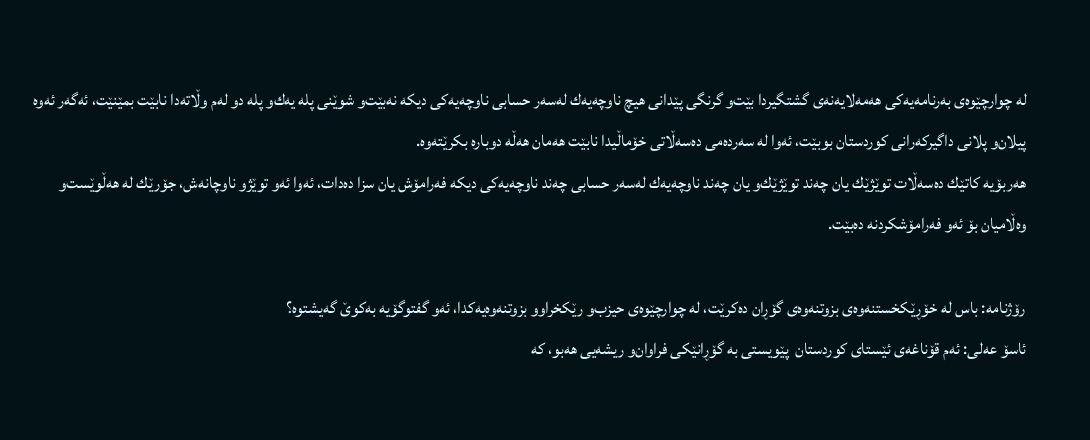له‌ چوارچێوه‌ی‌ به‌رنامه‌یه‌كی هه‌مه‌لایه‌نه‌ی گشتگیردا بێت‌و گرنگی پێدانی هیچ ناوچه‌یه‌ك له‌سه‌ر حسابی ناوچه‌یه‌كی دیكه‌ نه‌بێت‌و شوێنی پله‌ یه‌ك‌و پله‌ دو له‌م وڵاته‌دا نابێت بمێنێت، ئه‌گه‌ر ئه‌وه‌ پیلان‌و پلانی داگیركه‌رانی كوردستان بوبێت، ئه‌وا له‌ سه‌رده‌می ده‌سه‌ڵاتی خۆماڵیدا نابێت هه‌مان هه‌ڵه‌ دوباره‌ بكرێته‌وه‌.
هه‌ربۆیه‌ كاتێك ده‌سه‌ڵات توێژێك یان چه‌ند توێژێك‌و یان چه‌ند ناوچه‌یه‌ك له‌سه‌ر حسابی چه‌ند ناوچه‌یه‌كی دیكه‌ فه‌رامۆش یان سزا ده‌دات، ئه‌وا ئه‌و توێژو ناوچانه‌ش، جۆرێك له‌ هه‌ڵوێست‌و وه‌ڵامیان بۆ ئه‌و فه‌رامۆشكردنه‌ ده‌بێت.

رۆژنامه‌: باس له‌ خۆڕێكخستنه‌وه‌ی بزوتنه‌وه‌ی گۆڕان ده‌كرێت، له‌ چوارچێوه‌ی حیزب‌و رێكخراو‌و بزوتنه‌وه‌یه‌كدا، ئه‌و گفتوگۆیه‌ به‌كوێ گه‌یشتوه‌؟
ئاسۆ عه‌لی‌: ئه‌م قۆناغه‌ی ئێستای كوردستان  پێویستی به‌ گۆڕانێكی فراوان‌و ریشه‌یی هه‌بو، كه‌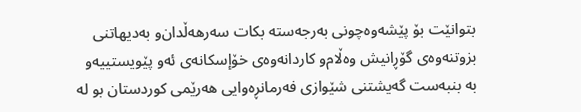بتوانێت بۆ پێشه‌وه‌چونی به‌رجه‌سته‌ بكات سه‌رهه‌ڵدان‌و به‌دیهاتنی بزوتنه‌وه‌ی‌ گۆڕانیش وه‌ڵام‌و كاردانه‌وه‌ی‌ خۆإسكانه‌ی‌ ئه‌و پێویستییه‌‌و به‌ بنبه‌ست گه‌یشتنی شێوازی فه‌رمانڕه‌وایی هه‌رێمی كوردستان بو له‌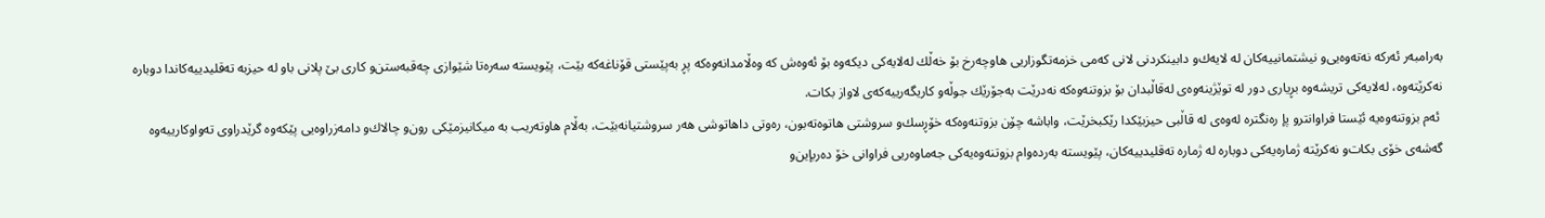به‌رامبه‌ر ئه‌ركه‌ نه‌ته‌وه‌یی‌و نیشتمانییه‌كان له‌ لایه‌ك‌و دابینكردنی لانی كه‌می خزمه‌تگوزاریی هاوچه‌رخ بۆ خه‌ڵك له‌لایه‌كی دیكه‌وه‌ بۆ ئه‌وه‌ش كه‌ وه‌ڵامدانه‌وه‌كه‌ پڕ به‌پێستی قۆناغه‌كه‌ بێت، پێویسته‌ سه‌ره‌تا شێوازی‌ چه‌قبه‌ستن‌و كاری‌ بێ پلانی باو له‌ حیزبه‌ ته‌قلیدییه‌كاندا دوباره‌ نه‌كرێته‌وه‌، له‌لایه‌كی تریشه‌وه‌ بڕیاری‌ دور له‌ توێژینه‌وه‌ی‌ له‌قاڵبدان بۆ بزوتنه‌وه‌كه‌ نه‌درێت به‌جۆرێك جوڵه‌‌و كاریگه‌رییه‌كه‌ی‌ لاواز بكات.
 ئه‌م بزوتنه‌وه‌یه‌ ئێستا فراوانتر‌و پإ ره‌نگتره‌ له‌وه‌ی‌ له‌ قاڵبی حیزبێكدا رێكبخرێت، واباشه‌ چۆن بزوتنه‌وه‌كه‌ خۆڕسك‌و سروشتی هاتوه‌ته‌بون، ره‌وتی داهاتوشی هه‌ر سروشتیانه‌بێت، به‌ڵام هاوته‌ریب به‌ میكانیزمێكی رون‌و چالاك‌و دامه‌زراوه‌یی پێكه‌وه‌ گرێدراوی‌ ته‌واوكارییه‌وه‌ گه‌شه‌ی‌ خۆی‌ بكات‌و نه‌كرێته‌ ژماره‌یه‌كی دوباره‌ له‌ ژماره‌ ته‌قلیدییه‌كان، پێویسته‌ به‌رده‌وام بزوتنه‌وه‌یه‌كی جه‌ماوه‌ریی‌ فراوانی خۆ ده‌ربإین‌و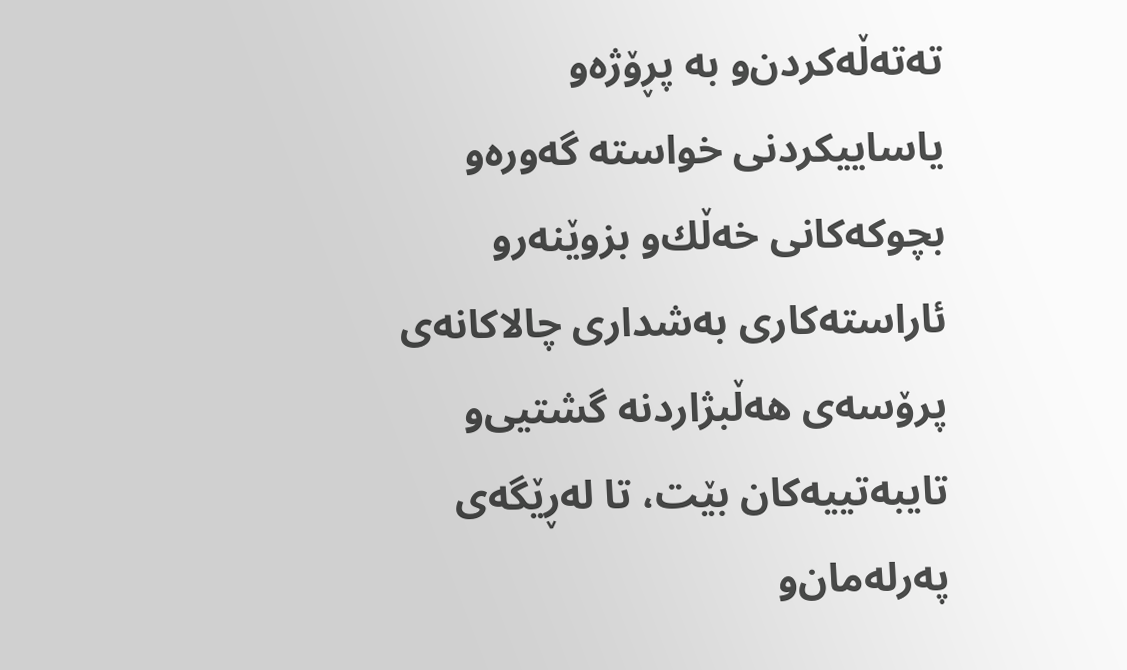ته‌ته‌ڵه‌كردن‌و به‌ پڕۆژه‌‌و یاساییكردنی خواسته‌ گه‌وره‌‌و بچوكه‌كانی خه‌ڵك‌و بزوێنه‌ر‌و ئاراسته‌كاری‌ به‌شداری‌ چالاكانه‌ی‌  پرۆسه‌ی‌ هه‌ڵبژاردنه‌ گشتیی‌و تایبه‌تییه‌كان بێت، تا له‌ڕێگه‌ی‌ په‌رله‌مان‌و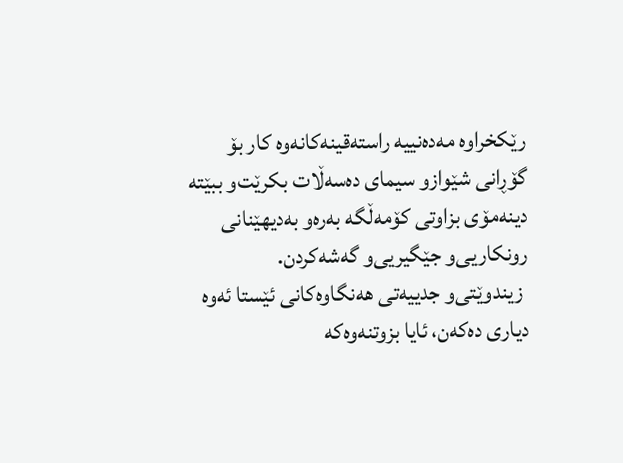رێكخراوه‌ مه‌ده‌نییه‌ راسته‌قینه‌كانه‌وه‌ كار بۆ گۆڕانی شێواز‌و سیمای‌ ده‌سه‌ڵات بكرێت‌و ببێته‌ دینه‌مۆی‌ بزاوتی كۆمه‌ڵگه‌ به‌ره‌و به‌دیهێنانی رونكاریی‌‌و جێگیریی‌و گه‌شه‌كردن.
 زیندوێتی‌و جدییه‌تی هه‌نگاوه‌كانی ئێستا ئه‌وه‌ دیاری ده‌كه‌ن، ئایا بزوتنه‌وه‌كه‌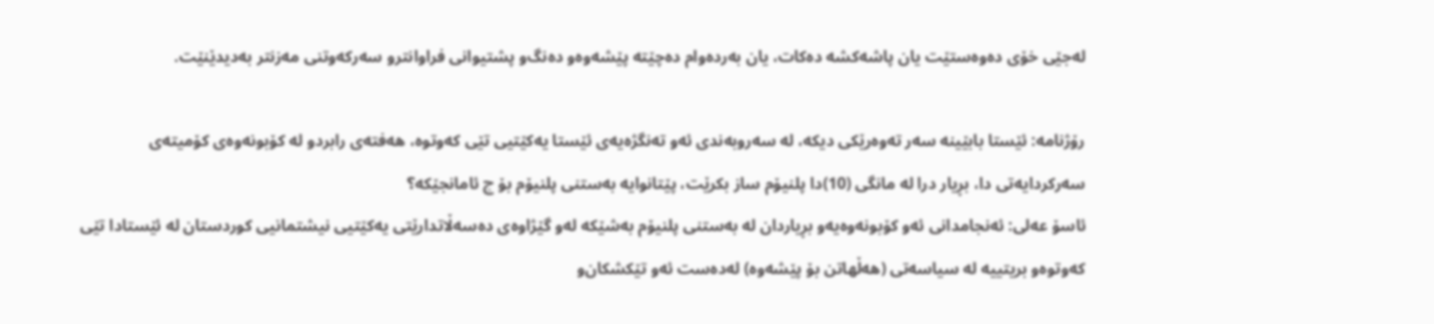له‌جێی خۆی ده‌وه‌ستێت یان پاشه‌كشه‌ ده‌كات، یان به‌رده‌وام ده‌چێته‌ پێشه‌وه‌‌و ده‌نگ‌و پشتیوانی فراوانتر‌و سه‌ركه‌وتنی مه‌زنتر به‌دیدێنێت.

رۆژنامه‌: ئێستا بابێینه‌ سه‌ر ته‌وه‌رێكی‌ دیكه‌، له‌ سه‌روبه‌ندی‌ ئه‌و ته‌نگژه‌یه‌ی‌ ئێستا یه‌كێتیی‌ تێی كه‌وتوه‌، هه‌فته‌ی‌ رابردو له‌ كۆبونه‌وه‌ی كۆمیته‌ی سه‌ركردایه‌تی دا، بڕیار درا له‌ مانگی (10)دا پلنیۆم ساز بكرێت، پێتانوایه‌ به‌ستنی‌ پلنیۆم بۆ چ ئامانجێكه‌؟
ئاسۆ عه‌لی‌: ئه‌نجامدانی ئه‌و كۆبونه‌وه‌یه‌‌و بڕیاردان له‌ به‌ستنی پلنیۆم به‌شێكه‌ له‌و گێژاوه‌ی ده‌سه‌ڵاتدارێتی یه‌كێتیی نیشتمانیی كوردستان له‌ ئێستادا تێی كه‌وتوه‌و بریتییه‌ له‌ سیاسه‌تی (هه‌ڵهاتن بۆ پێشه‌وه‌) له‌ده‌ست ئه‌و تێكشكان‌و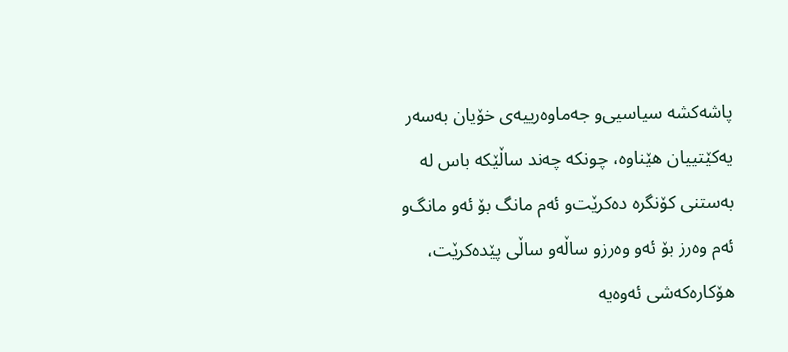پاشه‌كشه‌ سیاسیی‌و جه‌ماوه‌رییه‌ی‌ خۆیان به‌سه‌ر یه‌كێتییان هێناوه‌، چونكه‌ چه‌ند ساڵێكه‌ باس له‌ به‌ستنی كۆنگره‌ ده‌كرێت‌و ئه‌م مانگ بۆ ئه‌و مانگ‌و ئه‌م وه‌رز بۆ ئه‌و وه‌رز‌و ساڵه‌‌و ساڵی پێده‌كرێت، هۆكاره‌كه‌شی ئه‌وه‌یه‌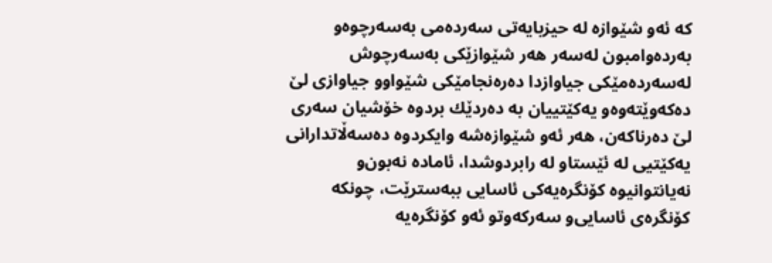كه‌ ئه‌و شێوازه‌ له‌ حیزبایه‌تی سه‌رده‌می به‌سه‌رچوه‌‌و به‌رده‌وامبون له‌سه‌ر هه‌ر شێوازێكی به‌سه‌رچوش له‌سه‌رده‌مێكی جیاوازدا ده‌ره‌نجامێكی شێواو‌و جیاوازی‌ لێ ده‌كه‌وێته‌وه‌و یه‌كێتییان به‌ ده‌ردێك بردوه‌ خۆشیان سه‌ری‌ لێ ده‌رناكه‌ن، هه‌ر ئه‌و شێوازه‌شه‌ وایكردوه‌ ده‌سه‌ڵاتدارانی یه‌كێتیی له‌ ئێستا‌و له‌ رابردوشدا، ئاماده‌ نه‌بون‌و نه‌یانتوانیوه‌ كۆنگره‌یه‌كی ئاسایی ببه‌سترێت، چونكه‌ كۆنگره‌ی‌ ئاسایی‌و سه‌ركه‌وتو ئه‌و كۆنگره‌یه‌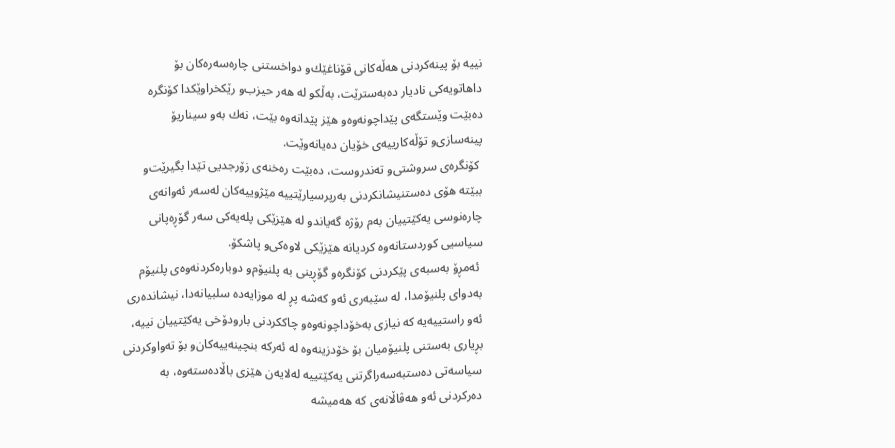نییه‌ بۆ پینه‌كردنی هه‌ڵه‌كانی قۆناغێك‌و دواخستنی چاره‌سه‌ره‌كان بۆ داهاتویه‌كی نادیار ده‌به‌سترێت، به‌ڵكو له‌ هه‌ر حیزب‌و رێكخراوێكدا كۆنگره‌ ده‌بێت وێستگه‌ی‌ پێداچونه‌وه‌‌و هێز پێدانه‌وه‌ بێت، نه‌ك به‌و سیناریۆ پینه‌سازی‌‌و تۆڵه‌كارییه‌ی‌ خۆیان ده‌یانه‌وێت.
 كۆنگره‌ی سروشتی‌و ته‌ندروست، ده‌بێت ره‌خنه‌ی زۆرجدیی تێدا بگیرێت‌و ببێته‌ هۆی ده‌ستنیشانكردنی به‌رپرسیارێتییه‌ مێژوییه‌كان له‌سه‌ر ئه‌وانه‌ی‌  چاره‌نوسی یه‌كێتییان به‌م رۆژه‌ گه‌یاند‌و له‌ هێزێكی پله‌یه‌كی سه‌ر گۆڕه‌پانی سیاسیی كوردستانه‌وه‌ كردیانه‌ هێزێكی لاوه‌كی‌و پاشكۆ.
 ئه‌مڕۆ به‌سبه‌ی پێكردنی كۆنگره‌‌و گۆڕینی به‌ پلنیۆم‌و دوباره‌كردنه‌وه‌ی پلنیۆم به‌دوای‌ پلنیۆمدا، له‌ سێبه‌ری‌ ئه‌و كه‌شه‌ پڕ له‌ موزایه‌ده‌ سلبیانه‌دا، نیشانده‌ری ئه‌و راستییه‌یه‌ كه‌ نیازی به‌خۆداچونه‌وه‌‌و چاككردنی بارودۆخی یه‌كێتییان نییه‌، بڕیاری به‌ستنی پلنیۆمیان بۆ خۆدزینه‌وه‌ له‌ ئه‌ركه‌ بنچینه‌ییه‌كان‌و بۆ ته‌واوكردنی سیاسه‌تی ده‌ستبه‌سه‌راگرتنی یه‌كێتییه‌ له‌لایه‌ن هێزی باڵاده‌سته‌وه‌، به‌ ده‌ركردنی ئه‌و هه‌ڤاڵانه‌ی كه‌ هه‌میشه‌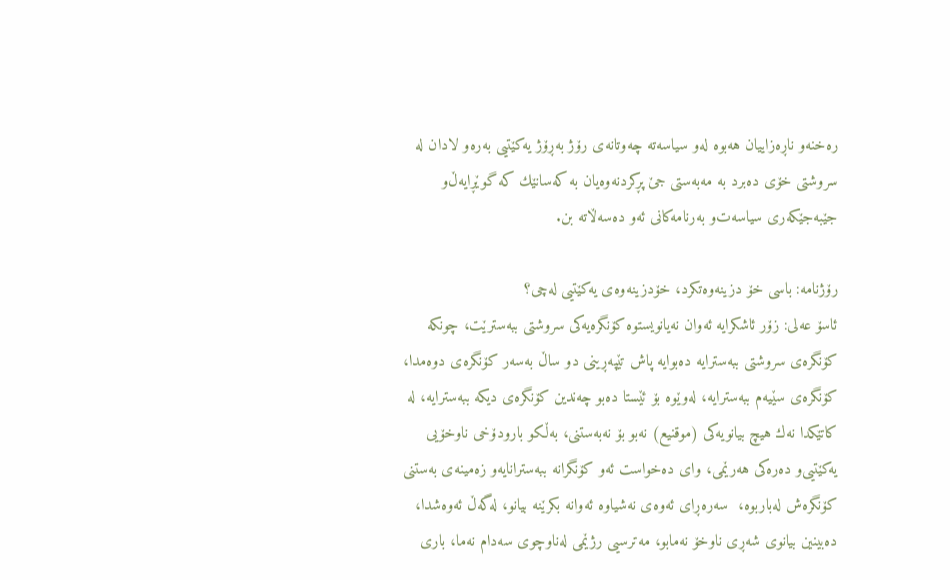ره‌خنه‌‌و ناڕه‌زاییان هه‌بوه‌ له‌و سیاسه‌ته‌ چه‌وتانه‌ی رۆژ به‌ڕۆژ یه‌كێتیی به‌ره‌و لادان له‌ سروشتی خۆی ده‌برد به‌ مه‌به‌ستی جێ پڕكردنه‌وه‌یان به‌ كه‌سانێك كه‌ گوێڕایه‌ڵ‌‌و جێبه‌جێكه‌ری سیاسه‌ت‌و به‌رنامه‌كانی ئه‌و ده‌سه‌ڵاته‌ بن.

رۆژنامه‌: باسی خۆ دزینه‌وه‌تكرد، خۆدزینه‌وه‌ی‌ یه‌كێتیی له‌چی؟
ئاسۆ عه‌لی‌: زۆر ئاشكرایه‌ ئه‌وان نه‌یانویستوه‌ كۆنگره‌یه‌كی سروشتی ببه‌سترێت، چونكه‌ كۆنگره‌ی سروشتی ببه‌سترایه‌ ده‌بوایه‌ پاش تێپه‌ڕینی دو ساڵ‌ به‌سه‌ر كۆنگره‌ی دوه‌مدا، كۆنگره‌ی سێیه‌م ببه‌سترایه‌، له‌وێوه‌ بۆ ئێستا ده‌بو چه‌ندین كۆنگره‌ی‌ دیكه‌ ببه‌سترایه‌، له‌ كاتێكدا نه‌ك هیچ بیانویه‌كی (موقنیع) نه‌بو بۆ نه‌به‌ستنی، به‌ڵكو بارودۆخی ناوخۆیی یه‌كێتیی‌و ده‌ره‌كی هه‌رێمی، وای ده‌خواست ئه‌و كۆنگرانه‌ ببه‌سترانایه‌‌و زه‌مینه‌ی به‌ستنی كۆنگره‌ش له‌باربوه‌،  سه‌ره‌ڕای‌ ئه‌وه‌ی‌ نه‌شیاوه‌ ئه‌وانه‌ بكرێنه‌ بیانو، له‌گه‌ڵ‌ ئه‌وه‌شدا، ده‌بینین بیانوی شه‌ڕی ناوخۆ نه‌مابو، مه‌ترسیی رژێمی له‌ناوچوی سه‌دام نه‌ما، باری‌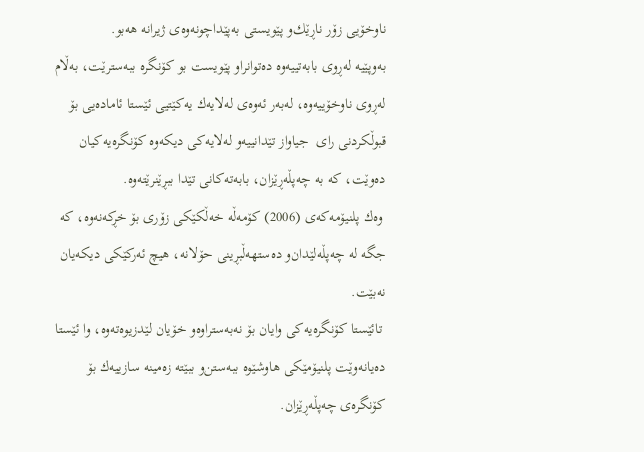ناوخۆیی زۆر ناڕێك‌و پێویستی به‌پێداچونه‌وه‌ی‌ ژیرانه‌ هه‌بو.
به‌وپێیه‌ له‌ڕوی بابه‌تییه‌وه‌ ده‌توانرا‌و پێویست بو كۆنگره‌ ببه‌سترێت، به‌ڵام له‌ڕوی ناوخۆییه‌وه‌، له‌به‌ر ئه‌وه‌ی له‌لایه‌ك یه‌كێتیی ئێستا ئاماده‌یی بۆ قبوڵكردنی رای  جیاواز تێدانییه‌‌و له‌لایه‌كی دیكه‌وه‌ كۆنگره‌یه‌كیان ده‌وێت، كه‌ به‌ چه‌پڵه‌ڕێزان، بابه‌ته‌كانی تێدا ببڕێنرێته‌وه‌.
 وه‌ك پلنیۆمه‌كه‌ی (2006) كۆمه‌ڵه‌ خه‌ڵكێكی زۆری‌ بۆ خڕكه‌نه‌وه‌، كه‌ جگه‌ له‌ چه‌پڵه‌لێدان‌و ده‌ستهه‌ڵبڕینی حۆلانه‌، هیچ ئه‌ركێكی دیكه‌یان نه‌بێت.
 تائێستا كۆنگره‌یه‌كی وایان بۆ نه‌به‌ستراوه‌‌و خۆیان لێدزیوه‌ته‌وه‌، وا ئێستا ده‌یانه‌وێت پلنیۆمێكی هاوشێوه‌ ببه‌ستن‌و ببێته‌ زه‌مینه‌ سازییه‌ك بۆ كۆنگره‌ی چه‌پڵه‌ڕێزان.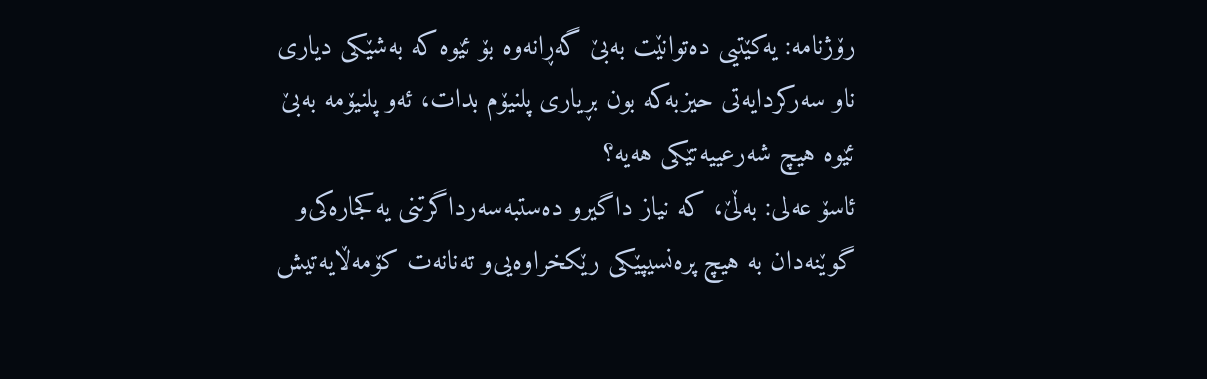رۆژنامه‌: یه‌كێتیی ده‌توانێت به‌بێ گه‌ڕانه‌وه‌ بۆ ئێوه‌ كه‌ به‌شێكی دیاری ناو سه‌ركردایه‌تی حیزبه‌كه‌ بون بڕیاری پلنیۆم بدات، ئه‌و پلنیۆمه‌ به‌بێ ئێوه‌ هیچ شه‌رعییه‌تێكی هه‌یه‌؟
ئاسۆ عه‌لی‌: به‌ڵێ، كه‌ نیاز داگیر‌و ده‌ستبه‌سه‌رداگرتنی یه‌كجاره‌كی‌و گوێنه‌دان به‌ هیچ پره‌نسیپێكی رێكخراوه‌یی‌و ته‌نانه‌ت كۆمه‌ڵایه‌تیش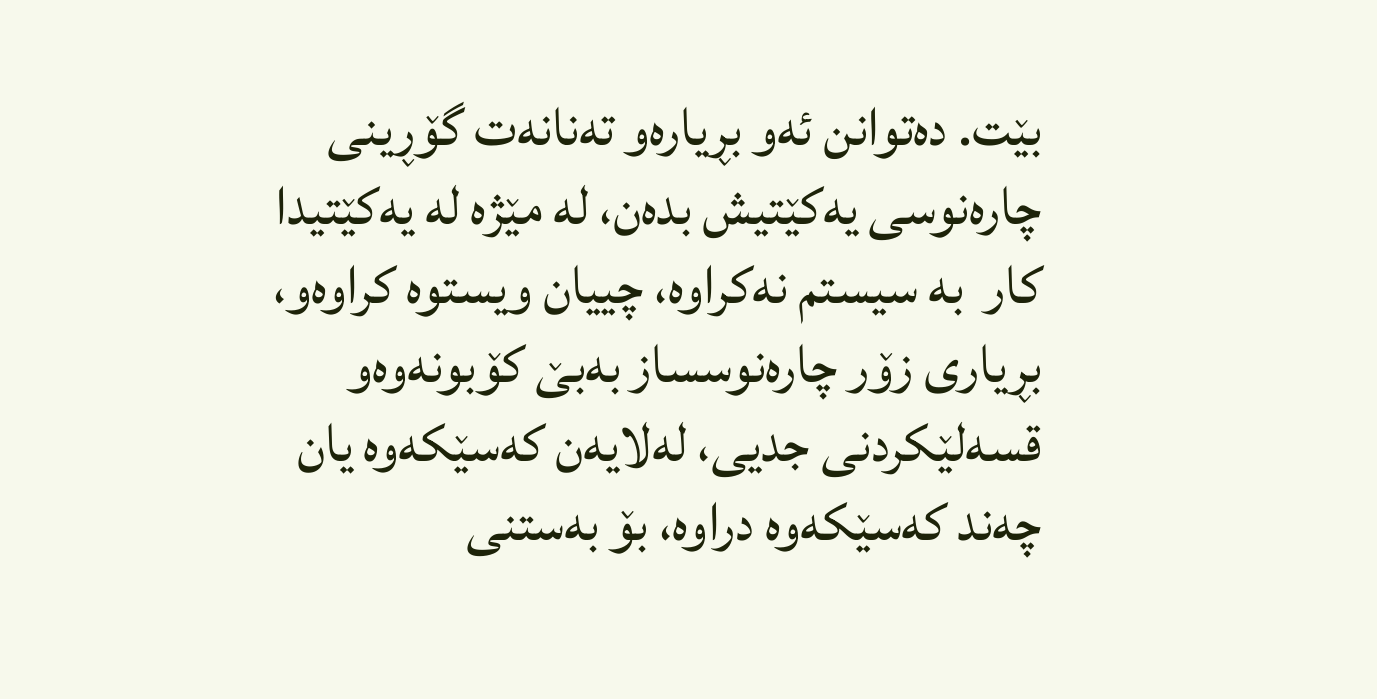بێت. ده‌توانن ئه‌و بڕیاره‌‌و ته‌نانه‌ت گۆڕینی چاره‌نوسی یه‌كێتیش بده‌ن، له‌ مێژه‌ له‌ یه‌كێتیدا كار  به‌ سیستم نه‌كراوه‌، چییان ویستوه‌ كراوه‌‌و، بڕیاری زۆر چاره‌نوسساز به‌بێ كۆبونه‌وه‌‌و قسه‌لێكردنی جدیی، له‌لایه‌ن كه‌سێكه‌وه‌ یان چه‌ند كه‌سێكه‌وه‌ دراوه‌، بۆ به‌ستنی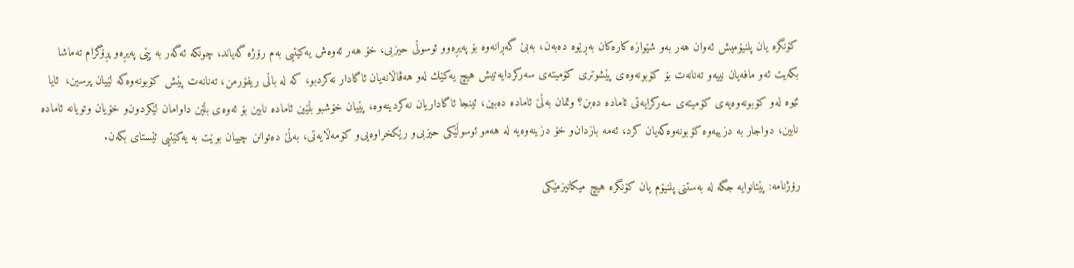كۆنگره‌ یان پلنیۆمیش ئه‌وان هه‌ر به‌و شێوازه‌ كاره‌كان به‌ڕێوه‌ ده‌به‌ن، به‌بێ گه‌ڕانه‌وه‌ بۆ په‌یڕه‌‌و‌و ئوسوڵی حیزبی، خۆ هه‌ر ئه‌وه‌ش یه‌كێتیی به‌م رۆژه‌ گه‌یاند، چونكه‌ ئه‌گه‌ر به‌ پێی په‌یڕه‌و پڕۆگرام ته‌ماشا بكه‌یت ئه‌و مافه‌یان نییه‌‌و ته‌نانه‌ت بۆ كۆبونه‌وه‌ی پێشوتری كۆمیته‌ی‌ سه‌ركردایه‌تیش هیچ یه‌كێك له‌و هه‌ڤاڵانه‌یان ئاگادار نه‌كردبو، كه‌ له‌ باڵی ریفۆرمن، ته‌نانه‌ت پێش كۆبونه‌وه‌كه‌ لێیان پرسین،  ئایا ئێوه‌ له‌و كۆبونه‌وه‌یه‌ی كۆمیته‌ی سه‌ركرایه‌تی ئاماده‌ ده‌بن؟ وتمان به‌ڵێ ئاماده‌ ده‌بین، ئینجا ئاگاداریان نه‌كردینه‌وه‌، پێیان خۆشبو بڵێین ئاماده‌ نابین بۆ ئه‌وه‌ی بڵێن داوامان لێكردون‌و خۆیان وتویانه‌ ئاماده‌ نابین، دواجار به‌ دزییه‌وه‌ كۆبونه‌وه‌كه‌یان كرد، ئه‌مه‌ بازدان‌و خۆ دزینه‌وه‌یه‌ له‌ هه‌مو ئوسوڵێكی حیزبی‌و رێكخراوه‌یی‌و كۆمه‌ڵایه‌تی، به‌ڵێ ده‌توانن چییان بوێت به‌ یه‌كێتیی ئێستای بكه‌ن.

رۆژنامه‌: پێتانوایه‌ جگه‌ له‌ به‌ستنی پلنیۆم یان كۆنگره‌ هیچ میكانیزمێكی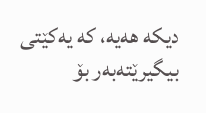دیكه‌ هه‌یه‌، كه‌ یه‌كێتی‌ بیگیرێته‌به‌ر بۆ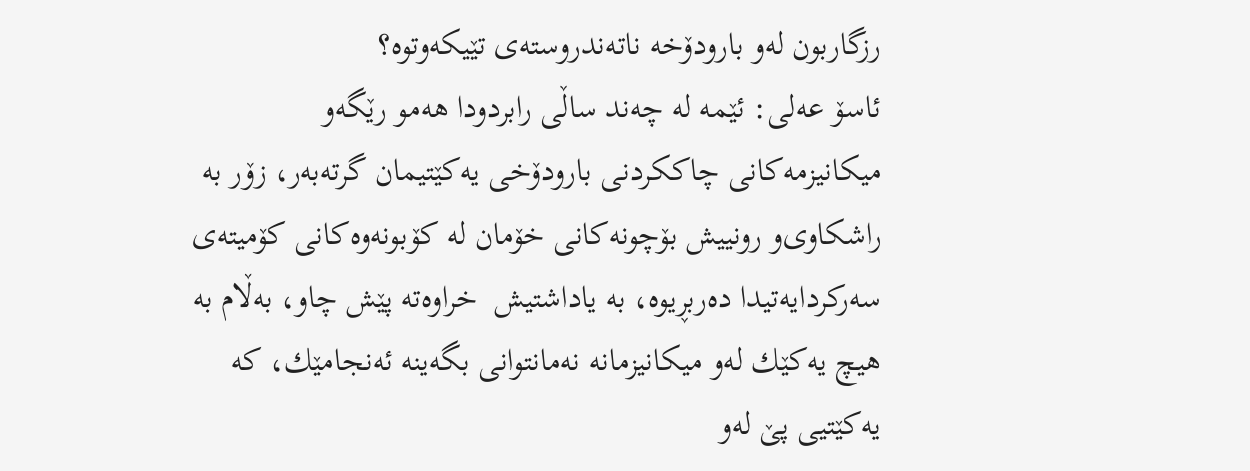رزگاربون له‌و بارودۆخه‌ ناته‌ندروسته‌ی‌ تێیكه‌وتوه‌؟
ئاسۆ عه‌لی‌: ئێمه‌ له‌ چه‌ند ساڵی رابردودا هه‌مو رێگه‌‌و میكانیزمه‌كانی چاككردنی بارودۆخی یه‌كێتیمان گرته‌به‌ر، زۆر به‌ راشكاوی‌و رونییش بۆچونه‌كانی خۆمان له‌ كۆبونه‌وه‌كانی كۆمیته‌ی سه‌ركردایه‌تیدا ده‌ربڕیوه‌، به‌ یاداشتیش  خراوه‌ته‌ پێش چاو، به‌ڵام به‌ هیچ یه‌كێك له‌و میكانیزمانه‌ نه‌مانتوانی بگه‌ینه‌ ئه‌نجامێك، كه‌ یه‌كێتیی پێ له‌و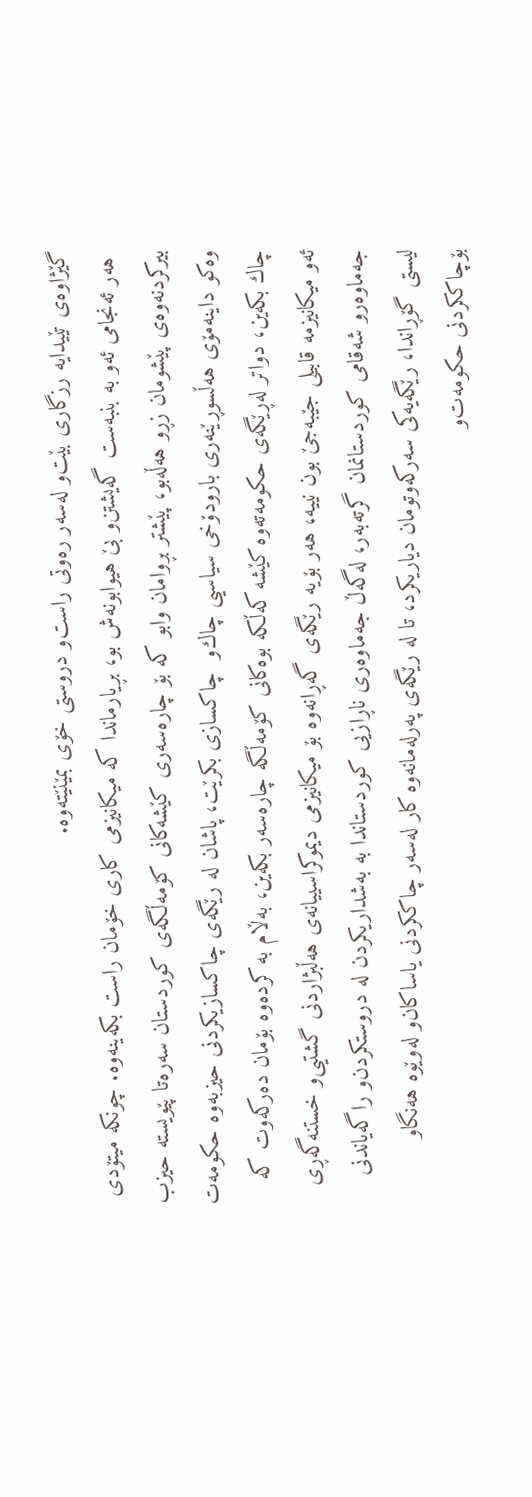گێژاوه‌ی تێیدایه‌ رزگاری بێت‌و له‌سه‌ر ره‌وتی راست‌و دروستی خۆی بمێنێته‌وه‌.
 هه‌ر ئه‌نجامی ئه‌و به‌ بنبه‌ست گه‌یشتن‌و بێ هیوابونه‌ش بو، بڕیارماندا كه‌ میكانیزمی كاری خۆمان راست بكه‌ینه‌وه‌. چونكه‌ میتۆدی بیركردنه‌وه‌ی پێشومان زڕ‌و هه‌ڵه‌بو، پێشتر بڕوامان وابو كه‌ بۆ چاره‌سه‌ری كێشه‌كانی كۆمه‌ڵگه‌ی كوردستان سه‌ره‌تا پێویسته‌ حیزب وه‌كو داینه‌مۆی هه‌ڵسوڕێنه‌ری بارودۆخی سیاسیی چاك‌و  چاكسازی بكرێت، پاشان له‌ رێگه‌ی چاكسازیكردنی حیزبه‌وه‌ حكومه‌ت چاك بكه‌ین، دواتر له‌ڕێگه‌ی حكومه‌ته‌وه‌ كێشه‌ كه‌ڵكه‌ بوه‌كانی كۆمه‌ڵگه‌ چاره‌سه‌ر بكه‌ین، به‌ڵام به‌ كرده‌وه‌ بۆمان ده‌ركه‌وت كه‌ ئه‌و میكانیزمه‌ قابیلی جێبه‌جێ بون نییه‌، هه‌ر بۆیه‌ رێگه‌ی گه‌ڕانه‌وه‌ بۆ میكانیزمی دیموكراسییانه‌ی هه‌ڵبژاردنی گشتیی‌و خستنه‌گه‌ڕی جه‌ماوه‌ر‌و شه‌قامی كوردستانمان گرته‌به‌ر، له‌گه‌ڵ‌ جه‌ماوه‌ری ناڕازیی‌ كوردستاندا به‌ به‌شداریكردن له‌ دروستكردن‌و راگه‌یاندنی لیستی گۆڕاندا، رێگه‌یه‌كی سه‌ركه‌وتومان دیاریكرد، تا له‌ رێگه‌ی په‌رله‌مانه‌وه‌ كار له‌سه‌ر چاككردنی یاساكان‌و له‌وێوه‌ هه‌نگاو بۆچاككردنی حكومه‌ت‌و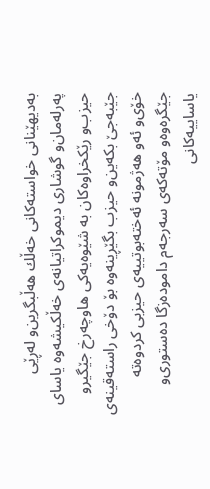به‌دیهێنانی خواسته‌كانی خه‌ڵك هه‌ڵبگرین‌و له‌ڕێی په‌رله‌مان‌و گوشاری دیموكراتیانه‌ی خه‌ڵكیشه‌وه‌ یاسای حیزب‌و رێكخراوه‌كان به‌ شێوه‌یه‌كی هاوچه‌رخ جێگیر‌و جێبه‌جێ بكه‌ین‌و حیزب بگێڕینه‌وه‌ بۆ دۆخی راسته‌قینه‌ی خۆی‌و ئه‌و هه‌ژمونه‌ ئه‌خته‌بوتییه‌ی‌ حیزبی كردوه‌ته‌ جێگره‌وه‌‌و مۆته‌كه‌ی سه‌رجه‌م داموده‌زگا ده‌ستوری‌و یاساییه‌كانی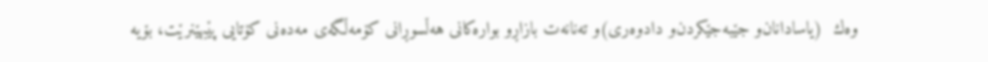وه‌ك  (یاسادانان‌و جێبه‌جێكردن‌و دادوه‌ری)و ته‌نانه‌ت بازاڕ‌و بواره‌كانی هه‌ڵسوڕانی كۆمه‌ڵگه‌ی‌ مه‌ده‌نی كۆتایی پێبهێنرێت، بۆیه‌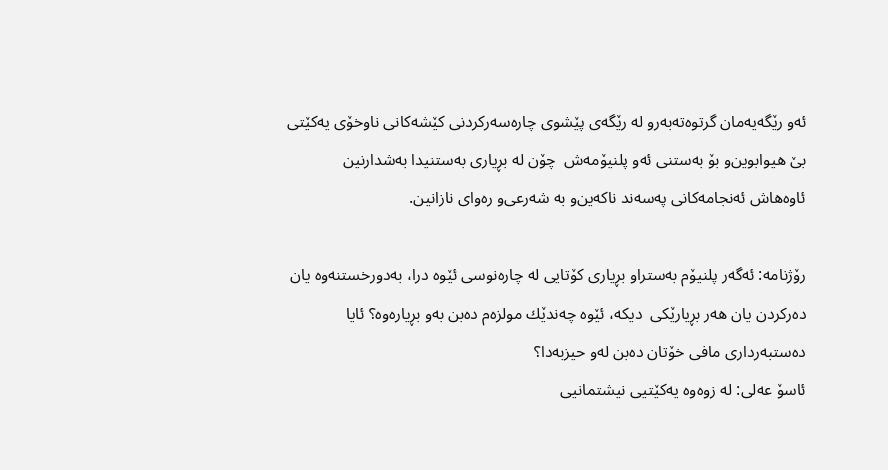ئه‌و رێگه‌یه‌مان گرتوه‌ته‌به‌ر‌و له‌ رێگه‌ی پێشوی‌ چاره‌سه‌ركردنی كێشه‌كانی ناوخۆی یه‌كێتی بێ هیوابوین‌و بۆ به‌ستنی ئه‌و پلنیۆمه‌ش  چۆن له‌ بڕیاری به‌ستنیدا به‌شدارنین ئاوه‌هاش ئه‌نجامه‌كانی په‌سه‌ند ناكه‌ین‌و به‌ شه‌رعی‌و ره‌وای نازانین.

رۆژنامه‌: ئه‌گه‌ر پلنیۆم به‌سترا‌و بڕیاری كۆتایی له‌ چاره‌نوسی ئێوه‌ درا، به‌دورخستنه‌وه‌ یان ده‌ركردن یان هه‌ر بڕیارێكی  دیكه‌، ئێوه‌ چه‌ندێك مولزه‌م ده‌بن به‌و بڕیاره‌وه‌؟ ئایا ده‌ستبه‌رداری مافی خۆتان ده‌بن له‌و حیزبه‌دا؟
ئاسۆ عه‌لی‌: له‌ زوه‌وه‌ یه‌كێتیی نیشتمانیی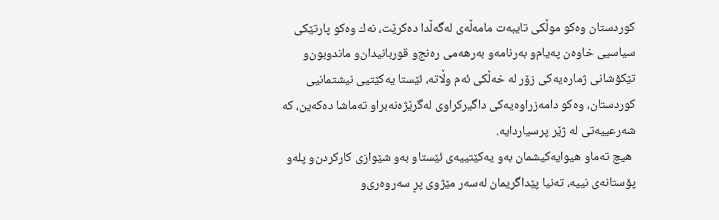كوردستان وه‌كو موڵكی تایبه‌ت مامه‌ڵه‌ی له‌گه‌ڵدا ده‌كرێت، نه‌ك وه‌كو پارتێكی سیاسیی خاوه‌ن په‌یام‌و به‌رنامه‌‌و به‌رهه‌می ره‌نج‌و قوربانیدان‌و ماندوبون‌و تێكۆشانی ژماره‌یه‌كی زۆر له‌ خه‌ڵكی ئه‌م وڵاته‌، ئێستا یه‌كێتیی نیشتمانیی كوردستان، وه‌كو دامه‌زراوه‌یه‌كی داگیركراوی له‌گرێژه‌نه‌براو ته‌ماشا ده‌كه‌ین، كه‌   شه‌رعییه‌تی له‌ ژێر پرسیاردایه‌.
 هیچ ته‌ما‌و هیوایه‌كیشمان به‌و یه‌كێتییه‌ی ئێستا‌و به‌و شێوازی‌ كاركردن‌و پله‌‌و پۆستانه‌ی‌ نییه‌، ته‌نیا پێداگریمان له‌سه‌ر مێژوی‌ پڕ سه‌روه‌ری‌‌و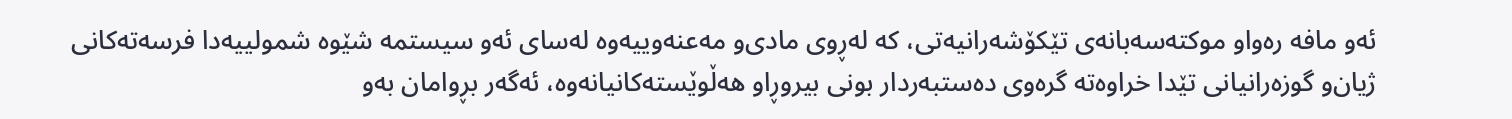ئه‌و مافه‌ ره‌واو موكته‌سه‌بانه‌ی تێكۆشه‌رانیه‌تی، كه‌ له‌ڕوی‌ مادی‌‌و مه‌عنه‌وییه‌وه‌ له‌سای‌ ئه‌و سیستمه‌ شێوه‌ شمولییه‌دا فرسه‌ته‌كانی ژیان‌و گوزه‌رانیانی تێدا خراوه‌ته‌ گره‌وی‌ ده‌ستبه‌ردار بونی بیروڕاو هه‌ڵوێسته‌كانیانه‌وه‌، ئه‌گه‌ر بڕوامان به‌و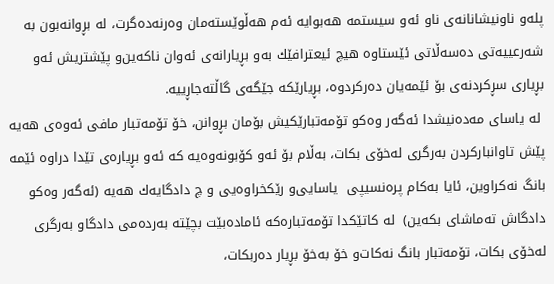پله‌‌و ناونیشانانه‌ی‌ ناو ئه‌و سیستمه‌ هه‌بوایه‌ ئه‌م هه‌ڵوێسته‌مان وه‌رنه‌ده‌گرت، له‌ بڕوانه‌بون به‌ شه‌رعییه‌تی ده‌سه‌ڵاتی ئێستاوه‌ هیچ ئیعترافێك به‌و بڕیارانه‌ی ئه‌وان ناكه‌ین‌و پێشتریش ئه‌و بڕیاری سڕكردنه‌ی بۆ ئێمه‌یان ده‌ركردوه‌، بڕیارێكه‌ جێگه‌ی‌ گاڵته‌جاڕییه‌.
 له‌ یاسای مه‌ده‌نیشدا ئه‌گه‌ر وه‌كو تۆمه‌تبارێكیش بۆمان بڕوانن، خۆ تۆمه‌تبار مافی ئه‌وه‌ی هه‌یه‌ پێش تاوانباركردن به‌رگری له‌خۆی بكات، به‌ڵام بۆ ئه‌و كۆبونه‌وه‌یه‌ كه‌ ئه‌و بڕیاره‌ی تێدا دراوه‌ ئێمه‌ بانگ نه‌كراوین، ئایا به‌كام پره‌نسیپی  یاسایی‌و رێكخراوه‌یی و چ دادگایه‌ك هه‌یه‌ (ئه‌گه‌ر وه‌كو دادگاش ته‌ماشای بكه‌ین)  له‌ كاتێكدا تۆمه‌تباره‌كه‌ ئاماده‌بێت بچێته‌ به‌رده‌می دادگا‌و به‌رگری له‌خۆی بكات، تۆمه‌تبار بانگ نه‌كات‌و خۆ به‌خۆ بڕیار ده‌ربكات،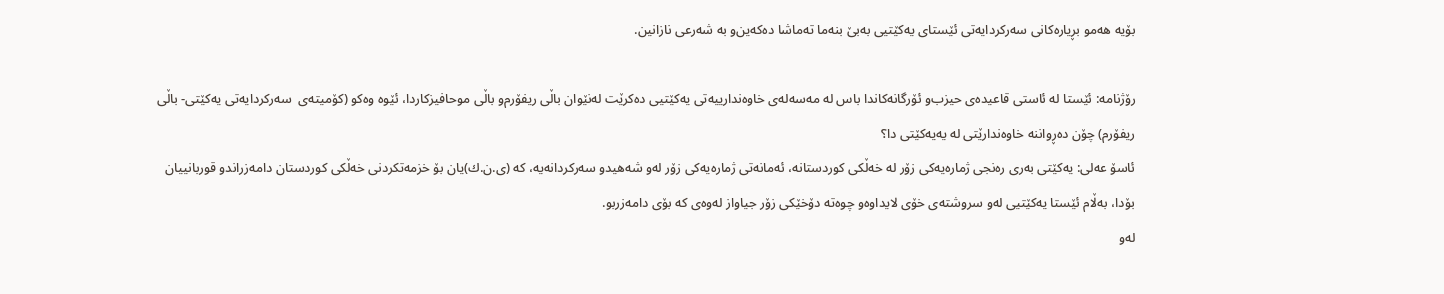بۆیه‌ هه‌مو بڕیاره‌كانی سه‌ركردایه‌تی ئێستای یه‌كێتیی به‌بێ بنه‌ما ته‌ماشا ده‌كه‌ین‌و به‌ شه‌رعی نازانین.

رۆژنامه‌: ئێستا له‌ ئاستی‌ قاعیده‌ی‌ حیزب‌و ئۆرگانه‌كاندا باس له‌ مه‌سه‌له‌ی‌ خاوه‌ندارییه‌تی‌ یه‌كێتیی‌ ده‌كرێت له‌نێوان باڵی‌ ریفۆرم‌و باڵی‌ موحافیزكاردا، ئێوه‌ وه‌كو (كۆمیته‌ی‌  سه‌ركردایه‌تی یه‌كێتی- باڵی ریفۆرم) چۆن ده‌ڕواننه‌ خاوه‌ندارێتی له‌ یه‌یه‌كێتی دا؟
ئاسۆ عه‌لی‌: یه‌كێتی به‌ری ره‌نجی ژماره‌یه‌كی زۆر له‌ خه‌ڵكی كوردستانه‌، ئه‌مانه‌تی ژماره‌یه‌كی زۆر له‌و شه‌هید‌و سه‌ركردانه‌یه‌، كه‌ (ی‌.ن.ك)یان بۆ خزمه‌تكردنی خه‌ڵكی كوردستان دامه‌زراند‌و قوربانییان بۆدا، به‌ڵام ئێستا یه‌كێتیی له‌و سروشته‌ی خۆی لایداوه‌‌و چوه‌ته‌ دۆخێكی زۆر جیاواز له‌وه‌ی كه‌ بۆی دامه‌زربو.
له‌و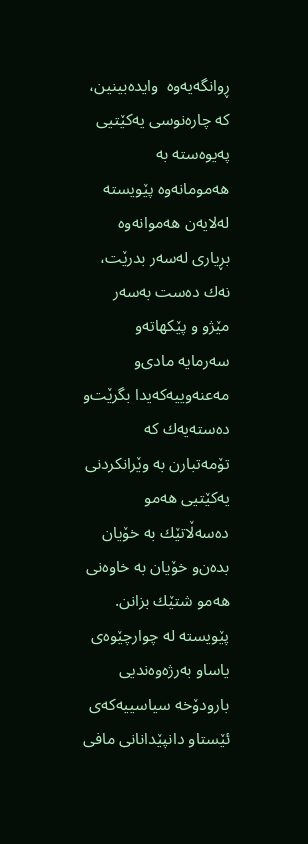ڕوانگه‌یه‌وه‌  وایده‌بینین، كه‌ چاره‌نوسی یه‌كێتیی په‌یوه‌سته‌ به‌ هه‌مومانه‌وه‌ پێویسته‌ له‌لایه‌ن هه‌موانه‌وه‌  بڕیاری له‌سه‌ر بدرێت، نه‌ك ده‌ست به‌سه‌ر مێژو ‌و پێكهاته‌‌و سه‌رمایه‌ مادی‌و مه‌عنه‌وییه‌كه‌یدا بگرێت‌و ده‌سته‌یه‌ك كه‌ تۆمه‌تبارن به‌ وێرانكردنی یه‌كێتیی هه‌مو ده‌سه‌ڵاتێك به‌ خۆیان بده‌ن‌و خۆیان به‌ خاوه‌نی هه‌مو شتێك بزانن. پێویسته‌ له‌ چوارچێوه‌ی یاسا‌و به‌رژه‌وه‌ندیی‌ بارودۆخه‌ سیاسییه‌كه‌ی ئێستاو دانپێدانانی مافی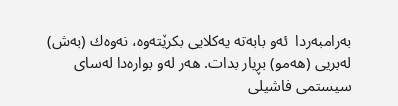به‌رامبه‌ردا  ئه‌و بابه‌ته‌ یه‌كلایی بكرێته‌وه‌، نه‌وه‌ك (به‌ش) له‌بریی (هه‌مو) بڕیار بدات. هه‌ر له‌و بواره‌دا له‌سای سیستمی فاشیلی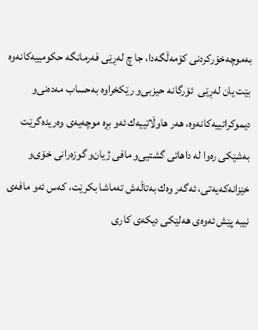به‌موچه‌خۆركردنی كۆمه‌ڵگه‌دا، جا چ له‌ڕێی فه‌رمانگه‌ حكومییه‌كانه‌وه‌ بێت یان له‌ڕێی  ئۆرگانه‌ حیزبی‌و رێكخراوه‌ به‌حساب مه‌ده‌نی‌و دیموكراتییه‌كانه‌وه‌، هه‌ر هاوڵاتییه‌ك ئه‌و بڕه‌ موچه‌یه‌ی‌ وه‌ریده‌گرێت به‌شێكی ره‌وا له‌ داهاتی گشتیی‌و مافی ژیان‌و گوزه‌رانی خۆی‌و خێزانه‌كه‌یه‌تی، ئه‌گه‌ر وه‌ك به‌تاڵه‌ش ته‌ماشا بكرێت، كه‌س ئه‌و مافه‌ی‌ نییه‌ پێش ئه‌وه‌ی‌ هه‌لێكی دیكه‌ی‌ كاری‌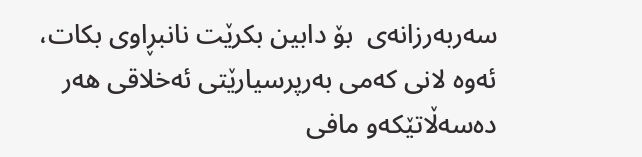سه‌ربه‌رزانه‌ی‌  بۆ دابین بكرێت نانبڕاوی‌ بكات، ئه‌وه‌ لانی كه‌می به‌رپرسیارێتی‌ ئه‌خلاقی هه‌ر ده‌سه‌ڵاتێكه‌‌و مافی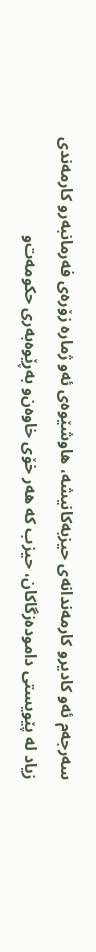سه‌رجه‌م ئه‌و كادیرو كارمه‌ندانه‌ی‌ حیزبه‌كانیشه‌، هاوشێوه‌ی‌ ئه‌و ژماره‌ زۆره‌ی‌ فه‌رمانبه‌ر‌و كارمه‌ندی‌ زیاد له‌ پێویستی داموده‌زگاكان، حیزب كه‌ هه‌ر خۆی‌ خاوه‌ن‌و به‌ڕێوه‌به‌ری‌ حكومه‌ت‌و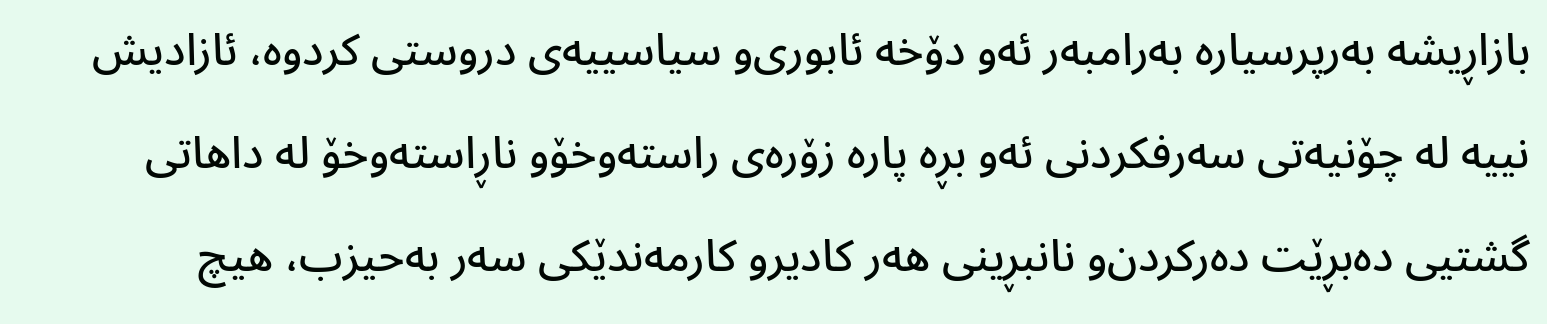بازاڕیشه‌ به‌رپرسیاره‌ به‌رامبه‌ر ئه‌و دۆخه‌ ئابوری‌‌و سیاسییه‌ی‌ دروستی كردوه‌، ئازادیش نییه‌ له‌ چۆنیه‌تی سه‌رفكردنی ئه‌و بڕه‌ پاره‌ زۆره‌ی‌ راسته‌وخۆ‌و ناڕاسته‌وخۆ له‌ داهاتی گشتیی ده‌بڕێت ده‌ركردن‌و نانبڕینی هه‌ر كادیر‌و كارمه‌ندێكی سه‌ر به‌حیزب، هیچ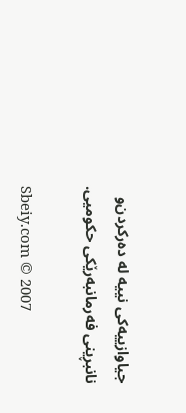جیاوازییه‌كی نییه‌ له‌ ده‌ركردن‌و نانبڕینی فه‌رمانبه‌رێكی حكومیی.

Sbeiy.com © 2007